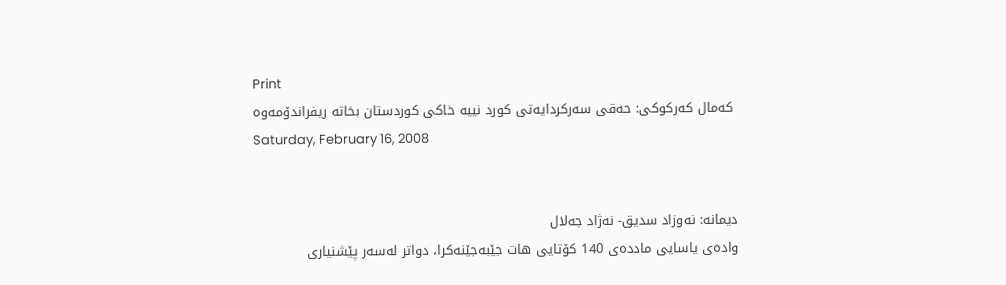Print
 كه‌مال كه‌ركوكی‌: حه‌قی‌ سه‌ركردایه‌تی‌ كورد نییه‌ خاكی‌ كوردستان بخاته‌ ریفراندۆمه‌وه‌
Saturday, February 16, 2008


دیمانه‌: نه‌وزاد سدیق- نه‌ژاد جه‌لال
واده‌ی‌ یاسایی‌ مادده‌ی‌ 140 كۆتایی‌ هات جێبه‌جێنه‌كرا، دواتر له‌سه‌ر پێشنیاری‌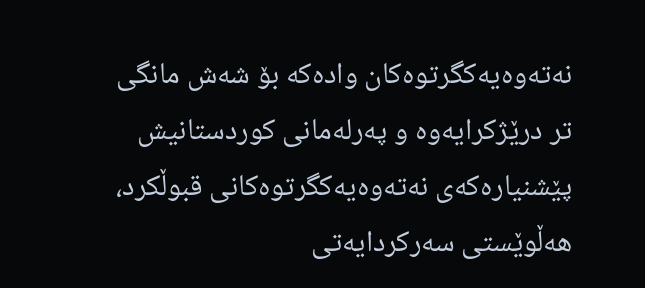نه‌ته‌وه‌یه‌كگرتوه‌كان واده‌كه‌ بۆ شه‌ش مانگی‌ تر درێژكرایه‌وه‌ و په‌رله‌مانی‌ كوردستانیش پێشنیاره‌كه‌ی‌ نه‌ته‌وه‌یه‌كگرتوه‌كانی‌ قبوڵكرد، هه‌ڵوێستی‌ سه‌ركردایه‌تی‌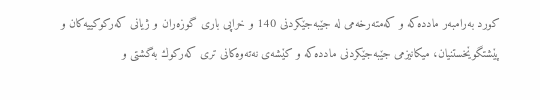كورد به‌رامبه‌ر مادده‌كه‌ و كه‌مته‌رخه‌می‌ له‌ جێبه‌جێكردنی‌ 140 و خراپی‌ باری‌ گوزه‌ران و ژیانی‌ كه‌ركوكییه‌كان و پێشتگوێخستنیان، میكانیزمی‌ جێبه‌جێكردنی‌ مادده‌كه‌ و كێشه‌ی‌ نه‌ته‌وه‌كانی‌ تری‌ كه‌ركوك به‌گشتی‌ و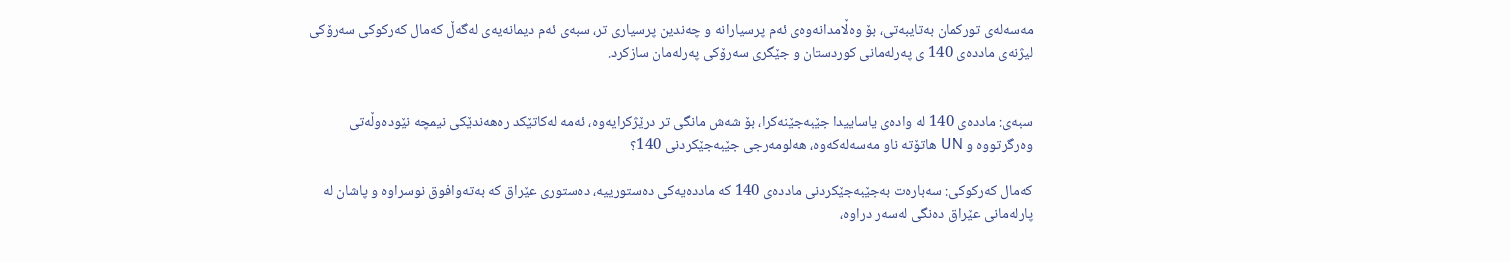مه‌سه‌له‌ی‌ توركمان به‌تایبه‌تی‌، بۆ وه‌ڵامدانه‌وه‌ی‌ ئه‌م پرسیارانه‌ و چه‌ندین پرسیاری‌ تر، سبه‌ی‌ ئه‌م دیمانه‌یه‌ی‌ له‌گه‌ڵ كه‌مال كه‌ركوكی‌ سه‌رۆكی‌ لیژنه‌ی‌ مادده‌ی‌ 140 ی‌ په‌رله‌مانی‌ كوردستان و جێگری‌ سه‌رۆكی‌ په‌رله‌مان سازكرد.


سبه‌ی‌: مادده‌ی‌ 140 له‌ واده‌ی‌ یاساییدا جێبه‌جێنه‌كرا، بۆ شه‌ش مانگی‌ تر درێژكرایه‌وه‌، ئه‌مه‌ له‌كاتێكد ره‌هه‌ندێكی‌ نیمچه‌ نێوده‌وڵه‌تی‌ وه‌رگرتووه‌ و UN هاتۆته‌ ناو مه‌سه‌له‌كه‌وه‌، هه‌لومه‌رجی‌ جێبه‌جێكردنی‌ 140؟

كه‌مال كه‌ركوكی‌: سه‌باره‌ت به‌جێبه‌جێكردنی‌ مادده‌ی‌ 140 كه‌ مادده‌یه‌كی‌ ده‌ستورییه‌، ده‌ستوری‌ عێراق كه‌ به‌ته‌وافوق نوسراوه‌ و پاشان له‌ پارله‌مانی‌ عێراق ده‌نگی‌ له‌سه‌ر دراوه‌،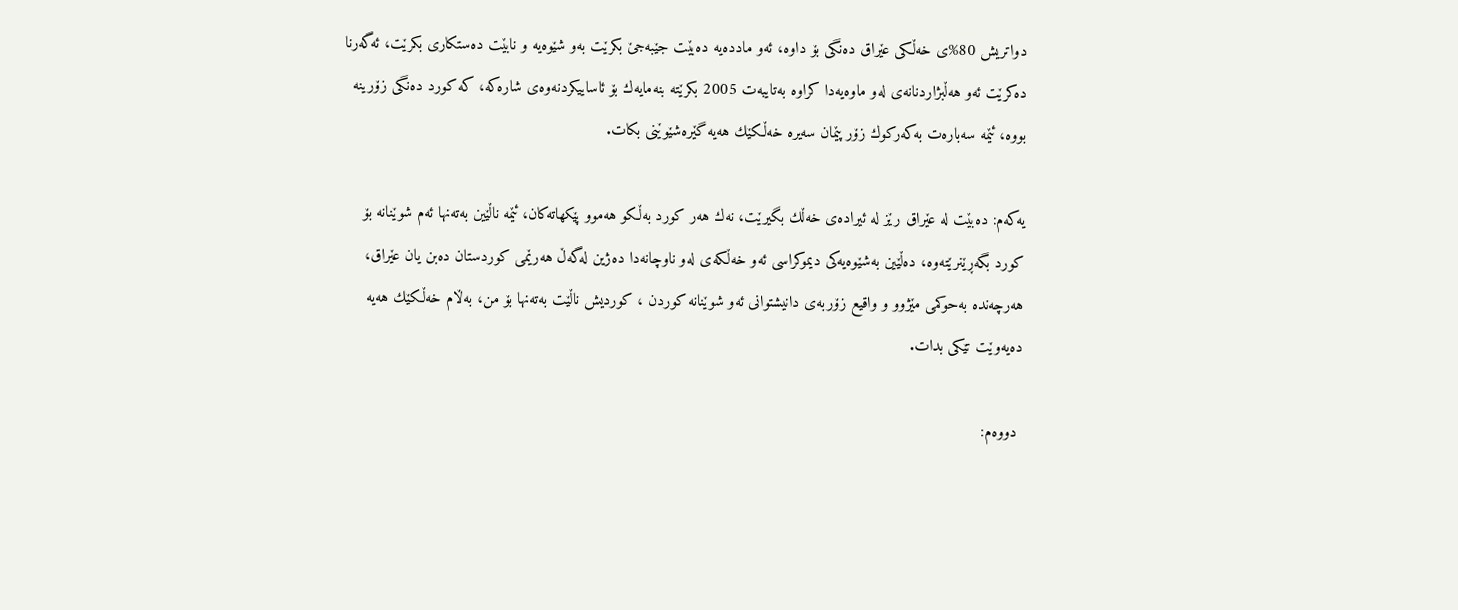دواتریش 80%ی‌ خه‌ڵكی‌ عێراق ده‌نگی‌ بۆ داوه‌، ئه‌و مادده‌یه‌ ده‌بێت جێبه‌جێ بكرێت به‌و شێوه‌یه‌ و نابێت ده‌ستكاری‌ بكرێت، ئه‌گه‌رنا ده‌كرێت ئه‌و هه‌ڵبژاردنانه‌ی‌ له‌و ماوه‌یه‌دا كراوه‌ به‌تایبه‌ت 2005 بكرێته‌ بنه‌مایه‌ك بۆ ئاساییكردنه‌وه‌ی‌ شاره‌كه‌، كه‌ كورد ده‌نگی‌ زۆرینه‌ بووه‌، ئێمه‌ سه‌باره‌ت به‌كه‌ركوك زۆر پێمان سه‌یره‌ خه‌ڵكێك هه‌یه‌ گێره‌شێوێنی‌ بكات.

یه‌كه‌م: ده‌بێت له‌ عێراق رێز له‌ ئیراده‌ی‌ خه‌ڵك بگیرێت، نه‌ك هه‌ر كورد به‌ڵكو هه‌موو پێكهاته‌كان، ئێمه‌ ناڵێین به‌ته‌نها ئه‌م شوێنانه‌ بۆ كورد بگه‌ڕێنرێته‌وه‌، ده‌ڵێین به‌شێوه‌یه‌كی‌ دیموكراسی‌ ئه‌و خه‌ڵكه‌ی‌ له‌و ناوچانه‌دا ده‌ژین له‌گه‌ڵ هه‌رێمی‌ كوردستان ده‌بن یان عێراق، هه‌رچه‌نده‌ به‌حوكمی‌ مێژوو و واقیع زۆربه‌ی‌ دانیشتوانی‌ ئه‌و شوێنانه‌ كوردن ، كوردیش ناڵێت به‌ته‌نها بۆ من، به‌ڵام خه‌ڵكێك هه‌یه‌ ده‌یه‌وێت تێكی‌ بدات.

 دووه‌م: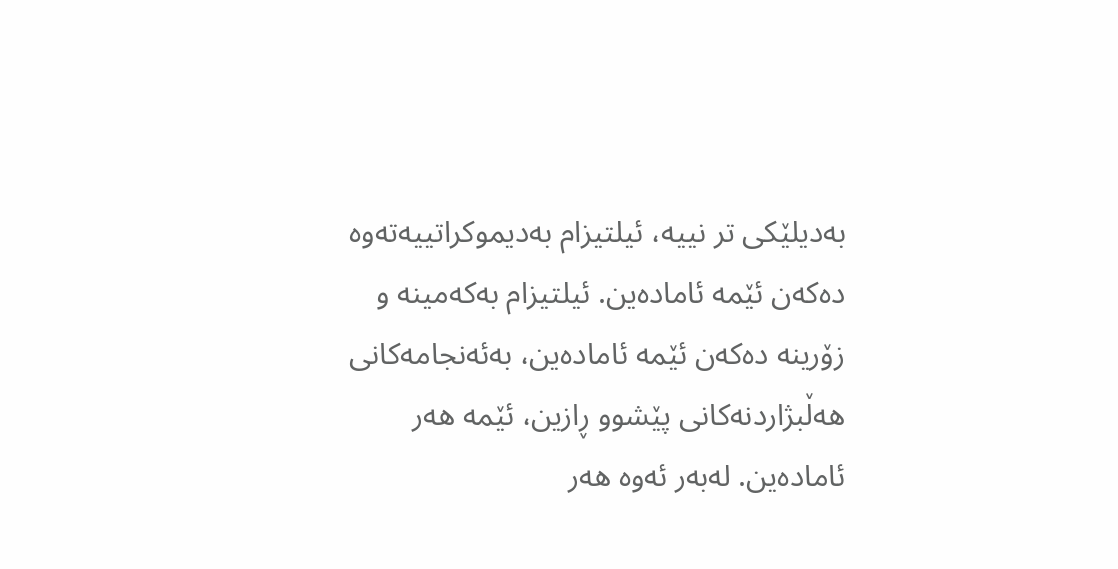به‌دیلێكی‌ تر نییه‌، ئیلتیزام به‌دیموكراتییه‌ته‌وه‌ ده‌كه‌ن ئێمه‌ ئاماده‌ین. ئیلتیزام به‌كه‌مینه‌ و زۆرینه‌ ده‌كه‌ن ئێمه‌ ئاماده‌ین، به‌ئه‌نجامه‌كانی‌ هه‌ڵبژاردنه‌كانی‌ پێشوو ڕازین، ئێمه‌ هه‌ر ئاماده‌ین. له‌به‌ر ئه‌وه‌ هه‌ر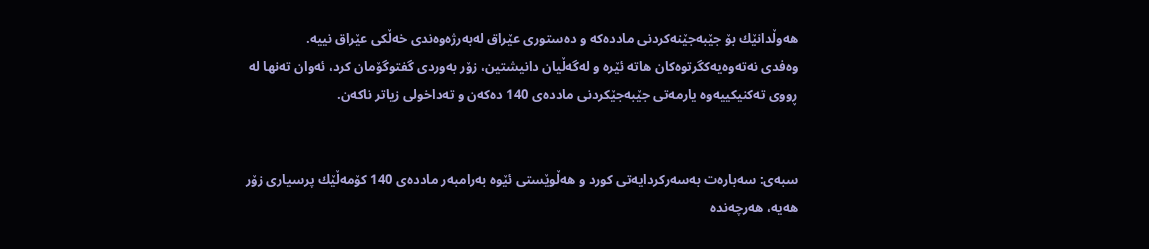هه‌وڵدانێك بۆ جێبه‌جێنه‌كردنی‌ مادده‌كه‌ و ده‌ستوری‌ عێراق له‌به‌رژه‌وه‌ندی‌ خه‌ڵكی‌ عێراق نییه‌.
وه‌فدی‌ نه‌ته‌وه‌یه‌كگرتوه‌كان هاته‌ ئێره‌ و له‌گه‌ڵیان دانیشتین، زۆر به‌وردی‌ گفتوگۆمان كرد، ئه‌وان ته‌نها له‌ ڕووی‌ ته‌كنیكییه‌وه‌ یارمه‌تی‌ جێبه‌جێكردنی‌ مادده‌ی‌ 140 ده‌كه‌ن و ته‌داخولی‌ زیاتر ناكه‌ن.


سبه‌ی‌: سه‌باره‌ت به‌سه‌ركردایه‌تی‌ كورد و هه‌ڵوێستی‌ ئێوه‌ به‌رامبه‌ر مادده‌ی‌ 140 كۆمه‌ڵێك پرسیاری‌ زۆر هه‌یه‌، هه‌رچه‌نده‌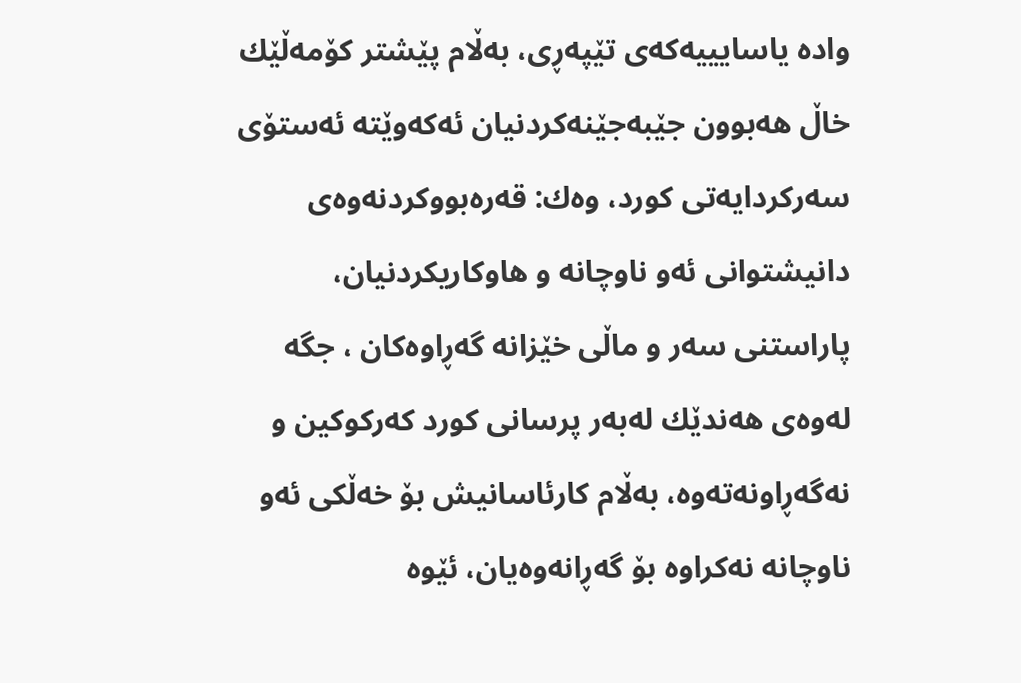واده‌ یاسایییه‌كه‌ی‌ تێپه‌ڕی، به‌ڵام پێشتر كۆمه‌ڵێك خاڵ هه‌بوون جێبه‌جێنه‌كردنیان ئه‌كه‌وێته‌ ئه‌ستۆی‌ سه‌ركردایه‌تی‌ كورد، وه‌ك: قه‌ره‌بووكردنه‌وه‌ی‌ دانیشتوانی‌ ئه‌و ناوچانه‌ و هاوكاریكردنیان، پاراستنی‌ سه‌ر و ماڵی‌ خێزانه‌ گه‌ڕاوه‌كان ، جگه‌ له‌وه‌ی‌ هه‌ندێك له‌به‌ر پرسانی‌ كورد كه‌ركوكین و نه‌گه‌ڕاونه‌ته‌وه‌، به‌ڵام كارئاسانیش بۆ خه‌ڵكی‌ ئه‌و ناوچانه‌ نه‌كراوه‌ بۆ گه‌ڕانه‌وه‌یان، ئێوه‌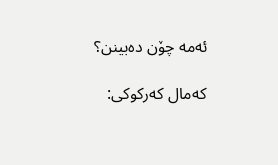ئه‌مه‌ چۆن ده‌بینن؟

كه‌مال كه‌ركوكی‌: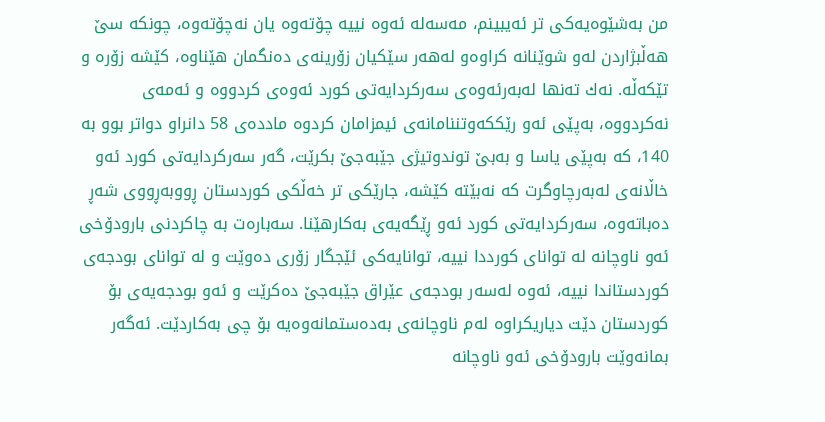من به‌شێوه‌یه‌كی‌ تر ئه‌یبینم، مه‌سه‌له‌ ئه‌وه‌ نییه‌ چۆته‌وه‌ یان نه‌چۆته‌وه‌، چونكه‌ سێ‌ هه‌ڵبژاردن له‌و شوێنانه‌ كراوه‌و له‌هه‌ر سێكیان زۆرینه‌ی‌ ده‌نگمان هێناوه‌، كێشه‌ زۆره‌ و تێكه‌ڵه‌. نه‌ك ته‌نها له‌به‌رئه‌وه‌ی‌ سه‌ركردایه‌تی‌ كورد ئه‌وه‌ی‌ كردووه‌ و ئه‌مه‌ی‌ نه‌كردووه‌، به‌پێی‌ ئه‌و رێككه‌وتننامانه‌ی‌ ئیمزامان كردوه‌ مادده‌ی‌ 58 دانراو دواتر بوو به‌ 140، كه‌ به‌پێی‌ یاسا و به‌بێ‌ توندوتیژی‌ جێبه‌جێ بكرێت، گه‌ر سه‌ركردایه‌تی‌ كورد ئه‌و خاڵانه‌ی له‌به‌رچاوگرت كه‌ نه‌بێته‌ كێشه‌، جارێكی‌ تر خه‌ڵكی‌ كوردستان ڕووبه‌ڕووی‌ شه‌ڕ ده‌باته‌وه‌، سه‌ركردایه‌تی‌ كورد ئه‌و ڕێگه‌یه‌ی‌ به‌كارهێنا. سه‌باره‌ت به‌ چاكردنی‌ بارودۆخی‌ ئه‌و ناوچانه‌ له‌ توانای‌ كورددا نییه‌، توانایه‌كی‌ ئێجگار زۆری‌ ده‌وێت و له‌ توانای‌ بودجه‌ی‌ كوردستاندا نییه‌، ئه‌وه‌ له‌سه‌ر بودجه‌ی‌ عێراق جێبه‌جێ‌ ده‌كرێت و ئه‌و بودجه‌یه‌ی‌ بۆ كوردستان دێت دیاریكراوه‌ له‌م ناوچانه‌ی‌ به‌ده‌ستمانه‌وه‌یه‌ بۆ چی‌ به‌كاردێت. ئه‌گه‌ر بمانه‌وێت بارودۆخی‌ ئه‌و ناوچانه‌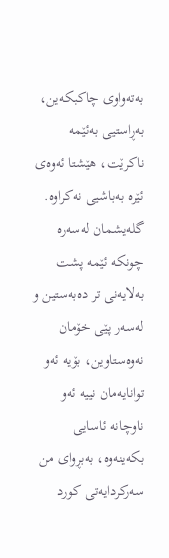به‌ته‌واوی‌ چاكبكه‌ین، به‌ڕاستیی‌ به‌ئێمه‌ ناكرێت، هێشتا ئه‌وه‌ی‌ ئێره‌ به‌باشیی‌ نه‌كراوه‌. گله‌یشمان له‌سه‌ره‌ چونكه‌ ئێمه‌ پشت به‌لایه‌نی‌ تر ده‌به‌ستین و له‌سه‌ر پێی‌ خۆمان نه‌وه‌ستاوین، بۆیه‌ ئه‌و توانایه‌مان نییه‌ ئه‌و ناوچانه‌ ئاسایی بكه‌ینه‌وه‌، به‌بڕوای‌ من سه‌ركردایه‌تی‌ كورد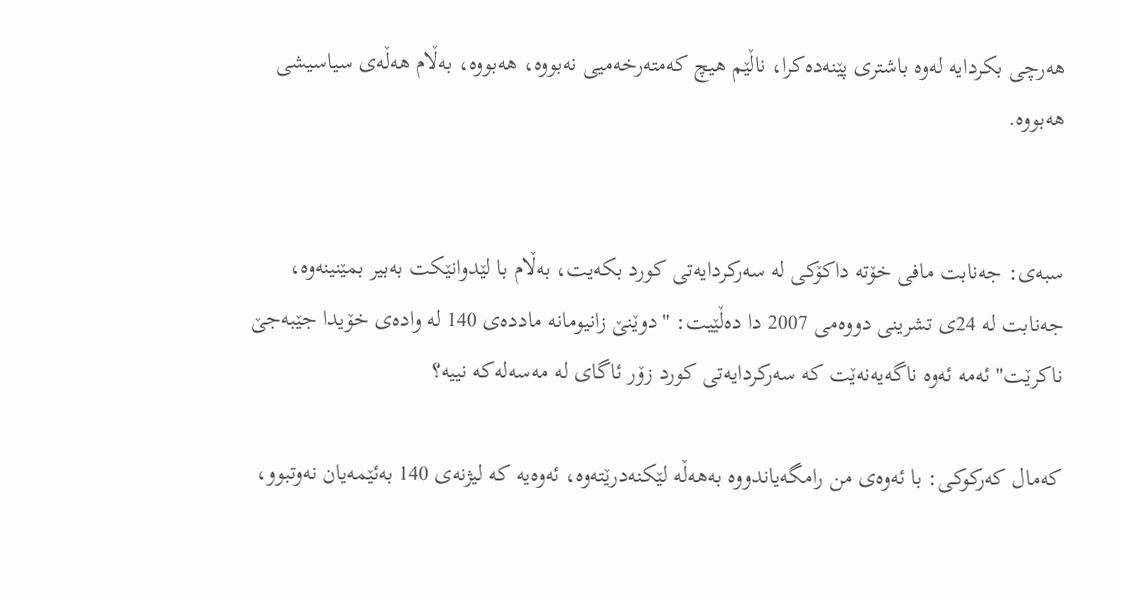هه‌رچی‌ بكردایه‌ له‌وه‌ باشتری‌ پێنه‌ده‌كرا، ناڵێم هیچ كه‌مته‌رخه‌میی‌ نه‌بووه‌، هه‌بووه‌، به‌ڵام هه‌ڵه‌ی‌ سیاسیشی‌ هه‌بووه‌.


سبه‌ی‌: جه‌نابت مافی‌ خۆته‌ داكۆكی‌ له‌ سه‌ركردایه‌تی‌ كورد بكه‌یت، به‌ڵام با لێدوانێكت به‌بیر بمێنینه‌وه‌، جه‌نابت له‌ 24ی‌ تشرینی‌ دووه‌می‌ 2007 دا ده‌ڵێیت: "دوێنێ‌ زانیومانه‌ مادده‌ی‌ 140 له‌ واده‌ی‌ خۆیدا جێبه‌جێ ناكرێت" ئه‌مه‌ ئه‌وه‌ ناگه‌یه‌نه‌ێت كه‌ سه‌ركردایه‌تی‌ كورد زۆر ئاگای‌ له‌ مه‌سه‌له‌كه‌ نییه‌؟

كه‌مال كه‌ركوكی‌: با ئه‌وه‌ی‌ من رامگه‌یاندووه‌ به‌هه‌ڵه‌ لێكنه‌درێته‌وه‌، ئه‌وه‌یه‌ كه‌ لیژنه‌ی‌ 140 به‌ئێمه‌یان نه‌وتبوو،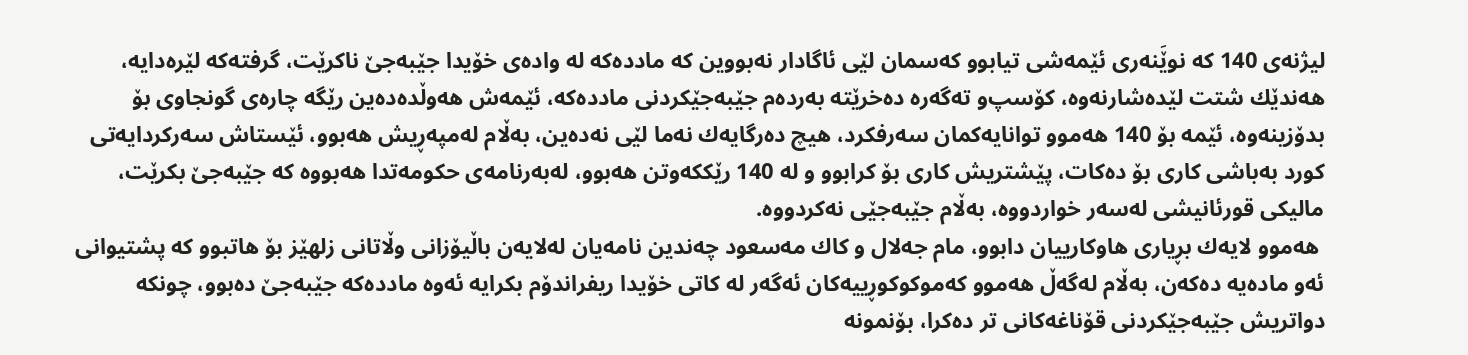لیژنه‌ی‌ 140 كه‌ نوێَنه‌ری‌ ئێمه‌شی‌ تیابوو كه‌سمان لێی‌ ئاگادار نه‌بووین كه‌ مادده‌كه‌ له‌ واده‌ی‌ خۆیدا جێبه‌جێ‌ ناكرێت، گرفته‌كه‌ لێره‌دایه‌، هه‌ندێك شتت لێده‌شارنه‌وه‌، كۆسپ‌و ته‌گه‌ره‌ ده‌خرێته‌ به‌رده‌م جێبه‌جێكردنی‌ مادده‌كه‌، ئێمه‌ش هه‌وڵده‌ده‌ین رێگه‌ چاره‌ی گونجاوی‌ بۆ بدۆزینه‌وه‌، ئێمه‌ بۆ 140 هه‌موو توانایه‌كمان سه‌رفكرد، هیچ ده‌رگایه‌ك نه‌ما لێی‌ نه‌ده‌ین، به‌ڵام له‌مپه‌ڕیش هه‌بوو، ئێستاش سه‌ركردایه‌تی‌ كورد به‌باشی‌ كاری‌ بۆ ده‌كات، پێشتریش كاری‌ بۆ كرابوو و له‌ 140 رێككه‌وتن هه‌بوو، له‌به‌رنامه‌ی‌ حكومه‌تدا هه‌بووه‌ كه‌ جێبه‌جێ بكرێت، مالیكی‌ قورئانیشی‌ له‌سه‌ر خواردووه‌، به‌ڵام جێبه‌جێی‌ نه‌كردووه‌.
 هه‌موو لایه‌ك بڕیاری‌ هاوكارییان دابوو، مام جه‌لال و كاك مه‌سعود چه‌ندین نامه‌یان له‌لایه‌ن باڵیۆزانی‌ وڵاتانی‌ زلهێز بۆ هاتبوو كه‌ پشتیوانی‌ ئه‌و ماده‌یه‌ ده‌كه‌ن، به‌ڵام له‌گه‌ڵ هه‌موو كه‌موكوكوڕییه‌كان ئه‌گه‌ر له‌ كاتی‌ خۆیدا ریفراندۆم بكرایه‌ ئه‌وه‌ مادده‌كه‌ جێبه‌جێ‌ ده‌بوو، چونكه‌ دواتریش جێبه‌جێكردنی‌ قۆناغه‌كانی‌ تر ده‌كرا، بۆنمونه‌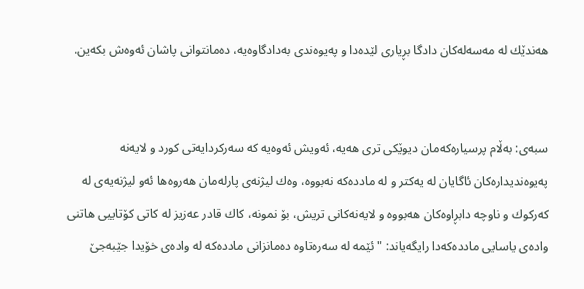هه‌ندێك له‌ مه‌سه‌له‌كان دادگا بڕیاری‌ لێده‌دا و په‌یوه‌ندی‌ به‌دادگاوه‌یه‌، ده‌مانتوانی‌ پاشان ئه‌وه‌ش بكه‌ین.


سبه‌ی‌: به‌ڵام پرسیاره‌كه‌مان دیوێكی‌ تری‌ هه‌یه‌، ئه‌ویش ئه‌وه‌یه‌ كه‌ سه‌ركردایه‌تی‌ كورد و لایه‌نه‌ په‌یوه‌ندیداره‌كان ئاگایان له‌ یه‌كتر و له‌ مادده‌كه‌ نه‌بووه‌، وه‌ك لیژنه‌ی‌ پارله‌مان هه‌روه‌ها ئه‌و لیژنه‌یه‌ی‌ له‌ كه‌ركوك و ناوچه‌ دابڕاوه‌كان هه‌بووه‌ و لایه‌نه‌كانی‌ تریش، بۆ نمونه‌، كاك قادر عه‌زیز له‌ كاتی‌ كۆتاییی‌ هاتنی‌ واده‌ی‌ یاسایی‌ مادده‌كه‌دا رایگه‌یاند: "ئێمه‌ له‌ سه‌ره‌تاوه‌ ده‌مانزانی‌ مادده‌كه‌ له‌ واده‌ی‌ خۆیدا جێبه‌جێ‌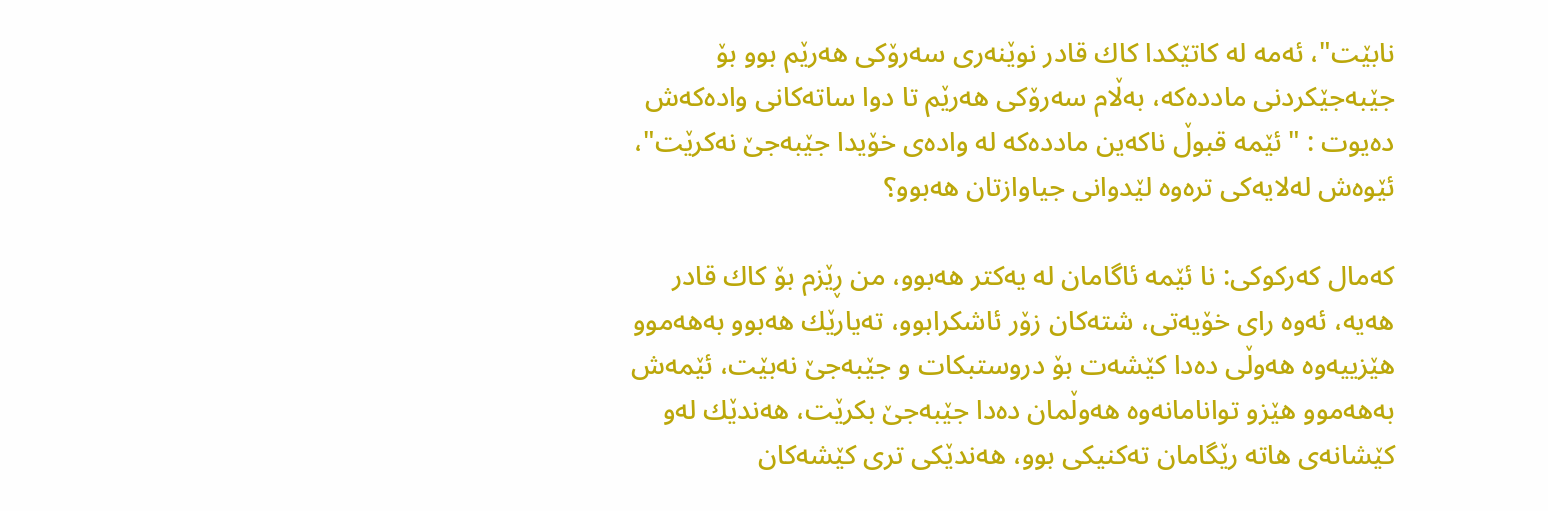نابێت"، ئه‌مه‌ له‌ كاتێكدا كاك قادر نوێنه‌ری‌ سه‌رۆكی‌ هه‌رێم بوو بۆ جێبه‌جێكردنی‌ مادده‌كه‌، به‌ڵام سه‌رۆكی‌ هه‌رێم تا دوا ساته‌كانی‌ واده‌كه‌ش ده‌یوت : "ئێمه‌ قبوڵ ناكه‌ین مادده‌كه‌ له‌ واده‌ی‌ خۆیدا جێبه‌جێ‌ نه‌كرێت"، ئێوه‌ش له‌لایه‌كی‌ تره‌وه‌ لێدوانی‌ جیاوازتان هه‌بوو؟

كه‌مال كه‌ركوكی‌: نا ئێمه‌ ئاگامان له‌ یه‌كتر هه‌بوو، من ڕێزم بۆ كاك قادر هه‌یه‌، ئه‌وه‌ رای‌ خۆیه‌تی‌، شته‌كان زۆر ئاشكرابوو، ته‌یارێك هه‌بوو به‌هه‌موو هێزییه‌وه‌ هه‌وڵی‌ ده‌دا كێشه‌ت بۆ دروستبكات و جێبه‌جێ‌ نه‌بێت، ئێمه‌ش به‌هه‌موو هێزو توانامانه‌وه‌ هه‌وڵمان ده‌دا جێبه‌جێ‌ بكرێت، هه‌ندێك له‌و كێشانه‌ی‌ هاته‌ رێگامان ته‌كنیكی‌ بوو، هه‌ندێكی‌ تری‌ كێشه‌كان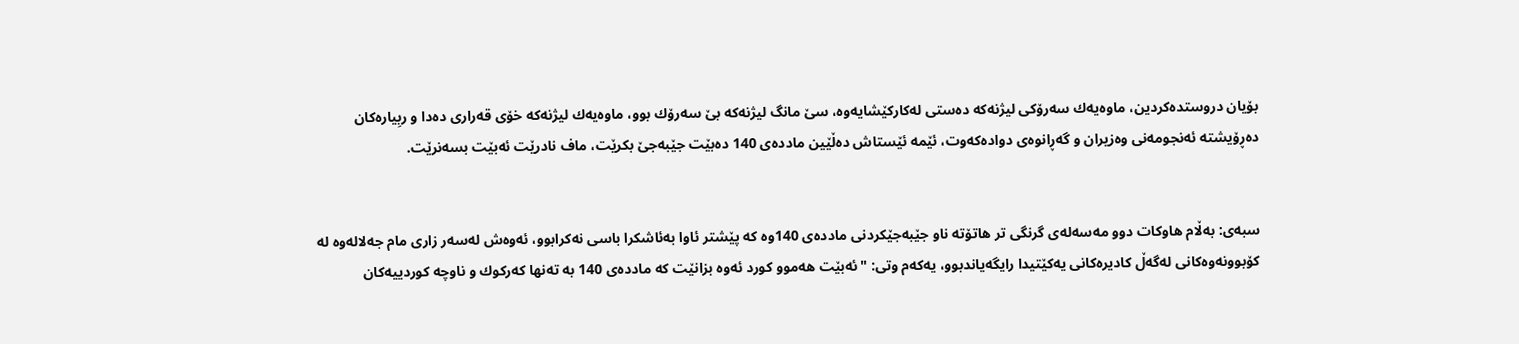بۆیان دروستده‌كردین، ماوه‌یه‌ك سه‌رۆكی‌ لیژنه‌كه‌ ده‌ستی‌ له‌كاركێشایه‌وه‌، سێ‌ مانگ لیژنه‌كه‌ بێ سه‌رۆك بوو، ماوه‌یه‌ك لیژنه‌كه‌ خۆی‌ قه‌راری‌ ده‌دا و ربِیاره‌كان ده‌ڕۆیشته‌ ئه‌نجومه‌نی‌ وه‌زیران و گه‌ڕانوه‌ی‌ دواده‌كه‌وت، ئێمه‌ ئێستاش ده‌ڵێین مادده‌ی‌ 140 ده‌بێت جێبه‌جێ‌ بكرێت، ماف نادرێت ئه‌بێت بسه‌نرێت.


سبه‌ی‌: به‌ڵام هاوكات دوو مه‌سه‌له‌ی‌ گرنگی‌ تر هاتۆته‌ ناو جێبه‌جێكردنی‌ مادده‌ی‌ 140وه‌ كه‌ پێشتر ئاوا به‌ئاشكرا باسی‌ نه‌كرابوو، ئه‌وه‌ش له‌سه‌ر زاری‌ مام جه‌لاله‌وه‌ له‌ كۆبوونه‌وه‌كانی‌ له‌گه‌ڵ كادیره‌كانی‌ یه‌كێتیدا رایگه‌یاندبوو، یه‌كه‌م وتی‌: "ئه‌بێت هه‌موو كورد ئه‌وه‌ بزانێت كه‌ مادده‌ی‌ 140 به‌ ته‌نها كه‌ركوك و ناوچه‌ كوردییه‌كان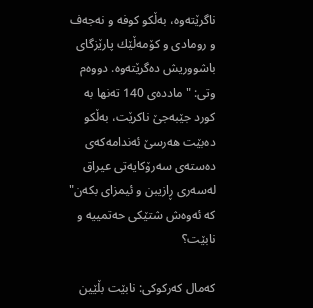ناگرێته‌وه‌، به‌ڵكو كوفه‌ و نه‌جه‌ف و رومادی‌ و كۆمه‌ڵێك پارێزگای‌ باشووریش ده‌گرێته‌وه‌. دووه‌م وتی‌: "مادده‌ی‌ 140 ته‌نها به‌ كورد جێبه‌جێ‌ ناكرێت، به‌ڵكو ده‌بێت هه‌رسێ‌ ئه‌ندامه‌كه‌ی‌ ده‌سته‌ی‌ سه‌رۆكایه‌تی‌ عیراق له‌سه‌ری‌ ڕازیبن و ئیمزای‌ بكه‌ن" كه‌ ئه‌وه‌ش شتێكی‌ حه‌تمییه‌ و نابێت؟

كه‌مال كه‌ركوكی‌: نابێت بڵێین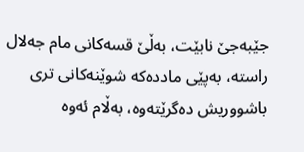جێبه‌جێ‌ نابێت، به‌ڵێ‌ قسه‌كانی‌ مام جه‌لال راسته‌، به‌پێی‌ مادده‌كه‌ شوێنه‌كانی‌ تری‌ باشووریش ده‌گرێته‌وه‌، به‌ڵام ئه‌وه‌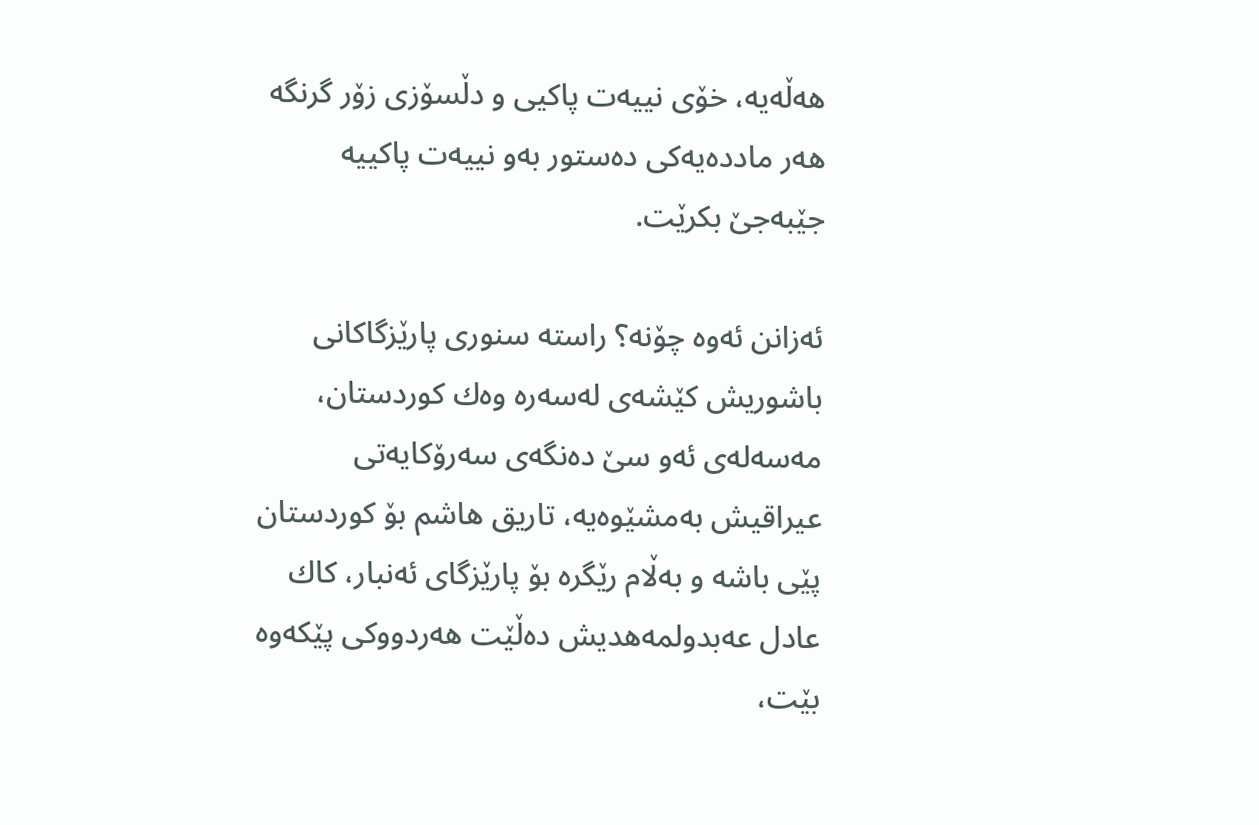هه‌ڵه‌یه‌، خۆی‌ نییه‌ت پاكیی‌ و دڵسۆزی‌ زۆر گرنگه‌ هه‌ر مادده‌یه‌كی‌ ده‌ستور به‌و نییه‌ت پاكییه‌ جێبه‌جێ‌ بكرێت.

ئه‌زانن ئه‌وه‌ چۆنه‌؟ راسته‌ سنوری‌ پارێزگاكانی‌ باشوریش كێشه‌ی‌ له‌سه‌ره‌ وه‌ك كوردستان، مه‌سه‌له‌ی‌ ئه‌و سێ ده‌نگه‌ی‌ سه‌رۆكایه‌تی‌ عیراقیش به‌مشێوه‌یه‌، تاریق هاشم بۆ كوردستان پێی باشه‌ و به‌ڵام رێگره‌ بۆ پارێزگای‌ ئه‌نبار، كاك عادل عه‌بدولمه‌هدیش ده‌ڵێت هه‌ردووكی‌ پێكه‌وه‌ بێت،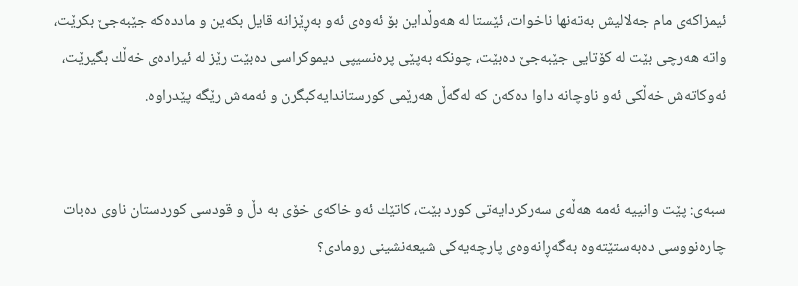ئیمزاكه‌ی‌ مام جه‌لالیش به‌ته‌نها ناخوات، ئێستا له‌ هه‌وڵداین بۆ ئه‌وه‌ی‌ ئه‌و به‌ڕێزانه‌ قایل بكه‌ین و مادده‌كه‌ جێبه‌جێ‌ بكرێت، واته‌ هه‌رچی‌ بێت له‌ كۆتایی‌ جێبه‌جێ‌ ده‌بێت، چونكه‌ به‌پێی‌ پره‌نسیپی‌ دیموكراسی‌ ده‌بێت رێز له‌ ئیراده‌ی‌ خه‌ڵك بگیرێت، ئه‌وكاته‌ش خه‌ڵكی‌ ئه‌و ناوچانه‌ داوا ده‌كه‌ن كه‌ له‌گه‌ڵ هه‌رێمی‌ كورستاندایه‌كبگرن و ئه‌مه‌ش رێگه‌ پێدراوه‌.


سبه‌ی‌: پێت وانییه‌ ئه‌مه‌ هه‌ڵه‌ی‌ سه‌ركردایه‌تی‌ كورد بێت، كاتێك ئه‌و خاكه‌ی‌ خۆی‌ به‌ دڵ و قودسی‌ كوردستان ناوی‌ ده‌بات چاره‌نووسی‌ ده‌به‌ستێته‌وه‌ به‌گه‌ڕانه‌وه‌ی‌ پارچه‌یه‌كی‌ شیعه‌نشینی‌ رومادی‌؟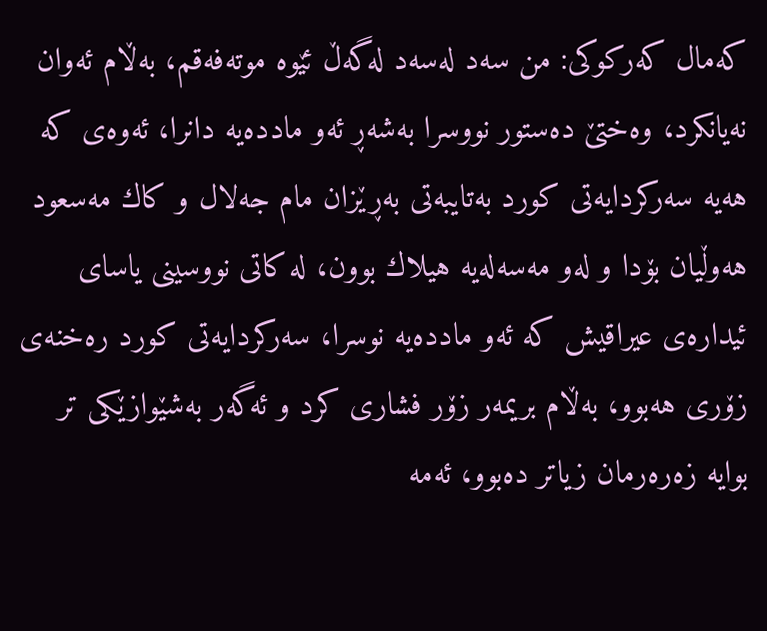كه‌مال كه‌ركوكی‌: من سه‌د له‌سه‌د له‌گه‌ڵ ئێوه‌ موته‌فه‌قم، به‌ڵام ئه‌وان نه‌یانكرد، وه‌ختێ‌ ده‌ستور نووسرا به‌شه‌ڕ ئه‌و مادده‌یه‌ دانرا، ئه‌وه‌ی‌ كه‌ هه‌یه‌ سه‌ركردایه‌تی‌ كورد به‌تایبه‌تی‌ به‌ڕێزان مام جه‌لال و كاك مه‌سعود هه‌وڵیان بۆدا و له‌و مه‌سه‌له‌یه‌ هیلاك بوون، له‌ كاتی‌ نووسینی‌ یاسای‌ ئیداره‌ی‌ عیراقیش كه‌ ئه‌و مادده‌یه‌ نوسرا، سه‌ركردایه‌تی‌ كورد ره‌خنه‌ی‌ زۆری‌ هه‌بوو، به‌ڵام بریمه‌ر زۆر فشاری‌ كرد و ئه‌گه‌ر به‌شێوازێكی‌ تر بوایه‌ زه‌ره‌رمان زیاتر ده‌بوو، ئه‌مه‌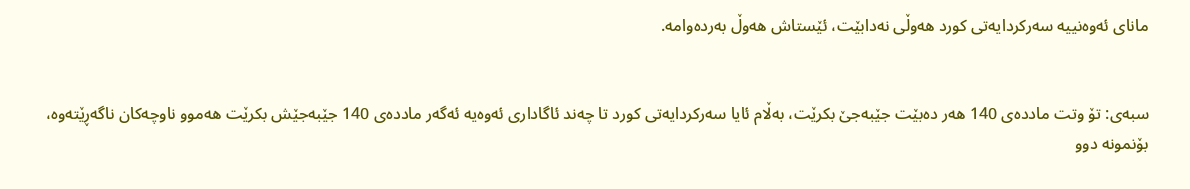مانای‌ ئه‌وه‌نییه‌ سه‌ركردایه‌تی‌ كورد هه‌وڵی‌ نه‌دابێت، ئێستاش هه‌وڵ به‌رده‌وامه‌.


سبه‌ی‌: تۆ وتت مادده‌ی‌ 140 هه‌ر ده‌بێت جێبه‌جێ‌ بكرێت، به‌ڵام ئایا سه‌ركردایه‌تی‌ كورد تا چه‌ند ئاگاداری‌ ئه‌وه‌یه‌ ئه‌گه‌ر مادده‌ی‌ 140 جێبه‌جێش بكرێت هه‌موو ناوچه‌كان ناگه‌ڕێته‌وه‌، بۆنمونه‌ دوو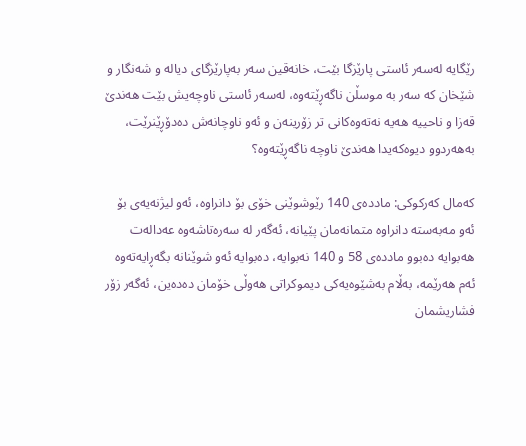رێگایه‌ له‌سه‌ر ئاستی‌ پارێزگا بێت، خانه‌قین سه‌ر به‌پارێزگای‌ دیاله‌ و شه‌نگار و شێخان كه‌ سه‌ر به‌ موسڵن ناگه‌ڕێته‌وه‌، له‌سه‌ر ئاستی‌ ناوچه‌یش بێت هه‌ندێ‌ قه‌زا و ناحییه‌ هه‌یه‌ نه‌ته‌وه‌كانی‌ تر زۆرینه‌ن و ئه‌و ناوچانه‌ش ده‌دۆڕێنرێت، به‌هه‌ردوو دیوه‌كه‌یدا هه‌ندێ‌ ناوچه‌ ناگه‌ڕێته‌وه‌؟

كه‌مال كه‌ركوكی‌: مادده‌ی‌ 140 رێوشوێنی‌ خۆی‌ بۆ دانراوه‌، ئه‌و لیژنه‌یه‌ی‌ بۆ ئه‌و مه‌به‌سته‌ دانراوه‌ متمانه‌مان پێیانه‌، ئه‌گه‌ر له‌ سه‌ره‌تاشه‌وه‌ عه‌داله‌ت هه‌بوایه‌ ده‌بوو مادده‌ی‌ 58 و 140 نه‌بوایه‌، ده‌بوایه‌ ئه‌و شوێنانه‌ بگه‌ڕایه‌ته‌وه‌ ئه‌م هه‌رێمه‌، به‌ڵام به‌شێوه‌یه‌كی‌ دیموكراتی‌ هه‌وڵی‌ خۆمان ده‌ده‌ین، ئه‌گه‌ر زۆر فشاریشمان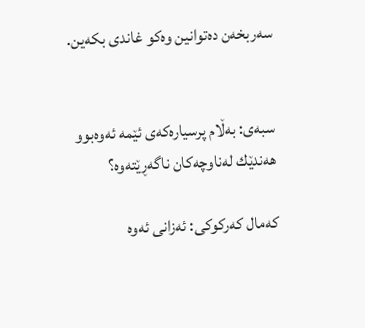سه‌ربخه‌ن ده‌توانین وه‌كو غاندی‌ بكه‌ین.


سبه‌ی‌: به‌ڵام پرسیاره‌كه‌ی‌ ئێمه‌ ئه‌وه‌بوو هه‌ندێك له‌ناوچه‌كان ناگه‌ڕێته‌وه‌؟

كه‌مال كه‌ركوكی‌: ئه‌زانی‌ ئه‌وه‌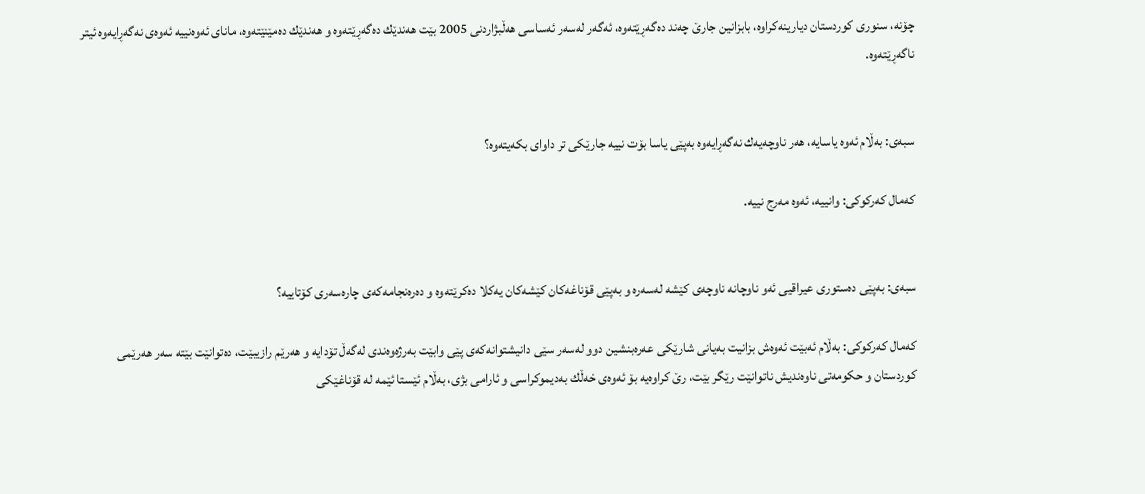چۆنه‌، سنوری‌ كوردستان دیارینه‌كراوه‌، بابزانین جارێ‌ چه‌ند ده‌گه‌ڕێته‌وه‌، ئه‌گه‌ر له‌سه‌ر ئه‌ساسی‌ هه‌ڵبژاردنی‌ 2005 بێت هه‌ندێك ده‌گه‌ڕێته‌وه‌ و هه‌ندێك ده‌مێنێته‌وه‌، مانای‌ ئه‌وه‌نییه‌ ئه‌وه‌ی‌ نه‌گه‌ڕایه‌وه‌ ئیتر ناگه‌ڕێته‌وه‌.


سبه‌ی‌: به‌ڵام ئه‌وه‌ یاسایه‌، هه‌ر ناوچه‌یه‌ك نه‌گه‌ڕایه‌وه‌ به‌پێی‌ یاسا بۆت نییه‌ جارێكی‌ تر داوای‌ بكه‌یته‌وه‌؟

كه‌مال كه‌ركوكی‌: وانییه‌، ئه‌وه‌ مه‌رج نییه‌.


سبه‌ی‌: به‌پێی‌ ده‌ستوری‌ عیراقیی‌ ئه‌و ناوچانه‌ ناوچه‌ی‌ كێشه‌ له‌سه‌ره‌ و به‌پێی‌ قۆناغه‌كان كێشه‌كان یه‌كلا ده‌كرێته‌وه‌ و ده‌ره‌نجامه‌كه‌ی‌ چاره‌سه‌ری‌ كۆتاییه‌؟

كه‌مال كه‌ركوكی‌: به‌ڵام ئه‌بێت ئه‌وه‌ش بزانیت به‌یانی‌ شارێكی‌ عه‌ره‌بنشین دوو له‌سه‌ر سێی‌ دانیشتوانه‌كه‌ی‌ پێی‌ وابێت به‌رژه‌وه‌ندی‌ له‌گه‌ڵ تۆدایه‌ و هه‌رێم رازیبێت، ده‌توانێت بێته‌ سه‌ر هه‌رێمی‌ كوردستان و حكومه‌تی‌ ناوه‌ندیش ناتوانێت رێگر بێت، رێ كراوه‌یه‌ بۆ ئه‌وه‌ی‌ خه‌ڵك به‌دیموكراسی‌ و ئارامی‌ بژی‌، به‌ڵام ئێستا ئێمه‌ له‌ قۆناغێكی‌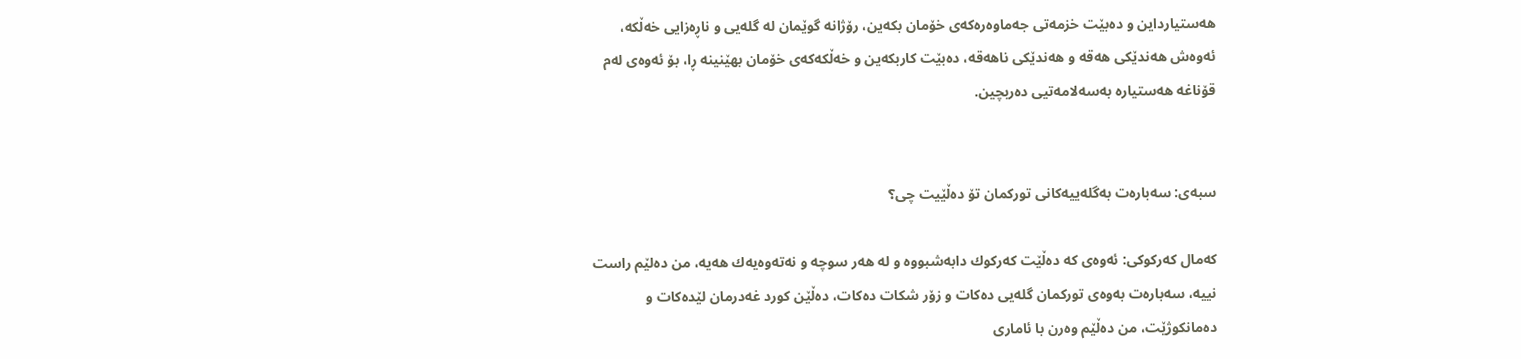هه‌ستیارداین و ده‌بێت خزمه‌تی‌ جه‌ماوه‌ره‌كه‌ی‌ خۆمان بكه‌ین، رۆژانه‌ گوێمان له‌ گله‌یی‌ و ناڕه‌زایی‌ خه‌ڵكه‌، ئه‌وه‌ش هه‌ندێكی‌ هه‌قه‌ و هه‌ندێكی‌ ناهه‌قه‌، ده‌بێت كاربكه‌ین و خه‌ڵكه‌كه‌ی‌ خۆمان بهێنینه‌ ڕا، بۆ ئه‌وه‌ی‌ له‌م قۆناغه‌ هه‌ستیاره‌ به‌سه‌لامه‌تیی‌ ده‌ربچین.


سبه‌ی‌: سه‌باره‌ت به‌گله‌ییه‌كانی‌ توركمان تۆ ده‌ڵێیت چی‌؟

كه‌مال كه‌ركوكی‌: ئه‌وه‌ی‌ كه‌ ده‌ڵێت كه‌ركوك دابه‌شبووه‌ و له‌ هه‌ر سوچه‌ و نه‌ته‌وه‌یه‌ك هه‌یه‌، من ده‌لێم راست نییه‌، سه‌باره‌ت به‌وه‌ی‌ توركمان گله‌یی‌ ده‌كات و زۆر شكات ده‌كات، ده‌ڵێن كورد غه‌درمان لێده‌كات و ده‌مانكوژێت، من ده‌ڵێم وه‌رن با ئاماری‌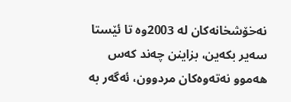نه‌خۆشخانه‌كان له‌ 2003وه‌ تا ئێستا سه‌یر بكه‌ین، بزاینن چه‌ند كه‌س هه‌موو نه‌ته‌وه‌كان مردوون، ئه‌گه‌ر به‌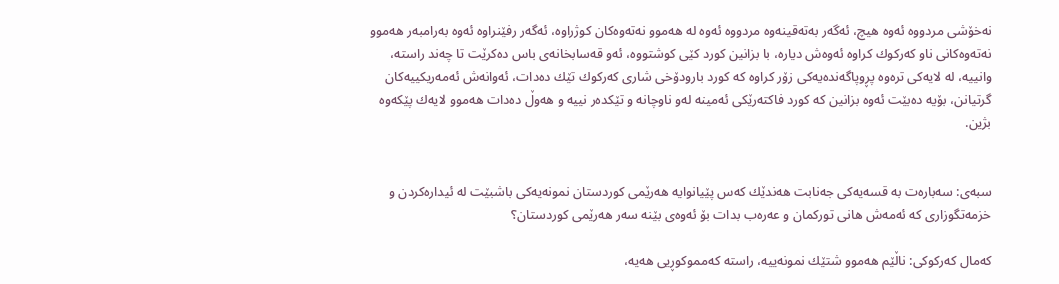نه‌خۆشی‌ مردووه‌ ئه‌وه‌ هیچ، ئه‌گه‌ر به‌ته‌قینه‌وه‌ مردووه‌ ئه‌وه‌ له‌ هه‌موو نه‌ته‌وه‌كان كوژراوه‌، ئه‌گه‌ر رفێنراوه‌ ئه‌وه‌ به‌رامبه‌ر هه‌موو نه‌ته‌وه‌كانی‌ ناو كه‌ركوك كراوه‌ ئه‌وه‌ش دیاره‌، با بزانین كورد كێی‌ كوشتووه‌، ئه‌و قه‌سابخانه‌ی‌ باس ده‌كرێت تا چه‌ند راسته‌، وانییه‌، له‌ لایه‌كی‌ تره‌وه‌ پڕوپاگه‌نده‌یه‌كی‌ زۆر كراوه‌ كه‌ كورد بارودۆخی‌ شاری‌ كه‌ركوك تێك ده‌دات، ئه‌وانه‌ش ئه‌مه‌ریكییه‌كان گرتیانن، بۆیه‌ ده‌بێت ئه‌وه‌ بزانین كه‌ كورد فاكته‌رێكی‌ ئه‌مینه‌ له‌و ناوچانه‌ و تێكده‌ر نییه‌ و هه‌وڵ ده‌دات هه‌موو لایه‌ك پێكه‌وه‌ بژین.


سبه‌ی‌: سه‌باره‌ت به‌ قسه‌یه‌كی‌ جه‌نابت هه‌ندێك كه‌س پێیانوایه‌ هه‌رێمی‌ كوردستان نمونه‌یه‌كی‌ باشبێت له‌ ئیداره‌كردن و خزمه‌تگوزاری‌ كه‌ ئه‌مه‌ش هانی‌ توركمان و عه‌ره‌ب بدات بۆ ئه‌وه‌ی‌ بێنه‌ سه‌ر هه‌رێمی‌ كوردستان؟

كه‌مال كه‌ركوكی‌: ناڵێم هه‌موو شتێك نمونه‌ییه‌، راسته‌ كه‌مموكوڕیی‌ هه‌یه‌،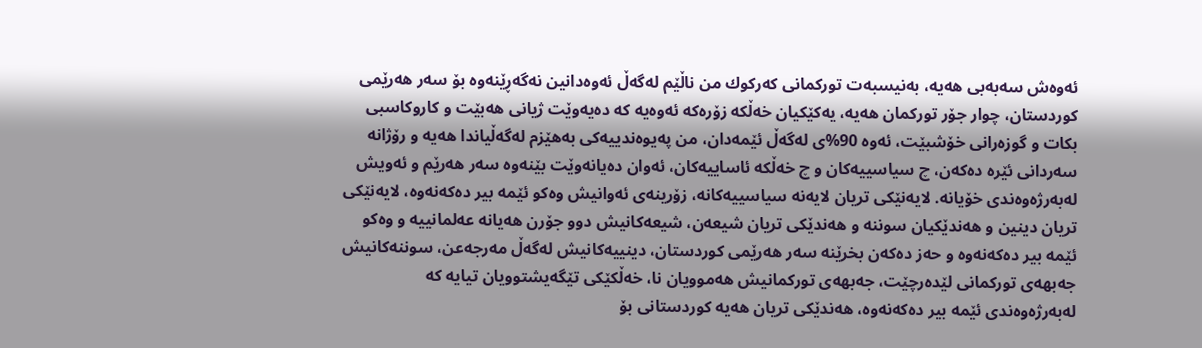ئه‌وه‌ش سه‌به‌بی‌ هه‌یه‌، به‌نیسبه‌ت توركمانی‌ كه‌ركوك من ناڵێم له‌گه‌ڵ ئه‌وه‌دانین نه‌گه‌ڕێنه‌وه‌ بۆ سه‌ر هه‌رێمی‌ كوردستان، چوار جۆر توركمان هه‌یه‌، یه‌كێكیان خه‌ڵكه‌ زۆره‌كه‌ ئه‌وه‌یه‌ كه‌ ده‌یه‌وێت ژیانی‌ هه‌بێت و كاروكاسبی‌ بكات و گوزه‌رانی‌ خۆشبێت، ئه‌وه‌ 90%ی‌ له‌گه‌ڵ ئێمه‌دان، من په‌یوه‌ندییه‌كی‌ به‌هێزم له‌گه‌ڵیاندا هه‌یه‌ و رۆژانه‌ سه‌ردانی‌ ئێره‌ ده‌كه‌ن، چ سیاسییه‌كان و چ خه‌ڵكه‌ ئاساییه‌كان، ئه‌وان ده‌یانه‌وێت بێنه‌وه‌ سه‌ر هه‌رێم و ئه‌ویش له‌به‌رژه‌وه‌ندی‌ خۆیانه‌. لایه‌نێكی‌ تریان لایه‌نه‌ سیاسییه‌كانه‌، زۆرینه‌ی‌ ئه‌وانیش وه‌كو ئێمه‌ بیر ده‌كه‌نه‌وه‌، لایه‌نێكی‌ تریان دینین و هه‌ندێكیان سوننه‌ و هه‌ندێكی‌ تریان شیعه‌ن، شیعه‌كانیش دوو جۆرن هه‌یانه‌ عه‌لمانییه‌ و وه‌كو ئێمه‌ بیر ده‌كه‌نه‌وه‌ و حه‌ز ده‌كه‌ن بخرێنه‌ سه‌ر هه‌رێمی‌ كوردستان، دینییه‌كانیش له‌گه‌ڵ مه‌رجه‌عن، سوننه‌كانیش جه‌بهه‌ی‌ توركمانی‌ لێده‌رچێت، جه‌بهه‌ی‌ توركمانیش هه‌موویان نا، خه‌ڵكێكی‌ تێگه‌یشتوویان تیایه‌ كه‌ له‌به‌رژه‌وه‌ندی‌ ئێمه‌ بیر ده‌كه‌نه‌وه‌، هه‌ندێكی‌ تریان هه‌یه‌ كوردستانی‌ بۆ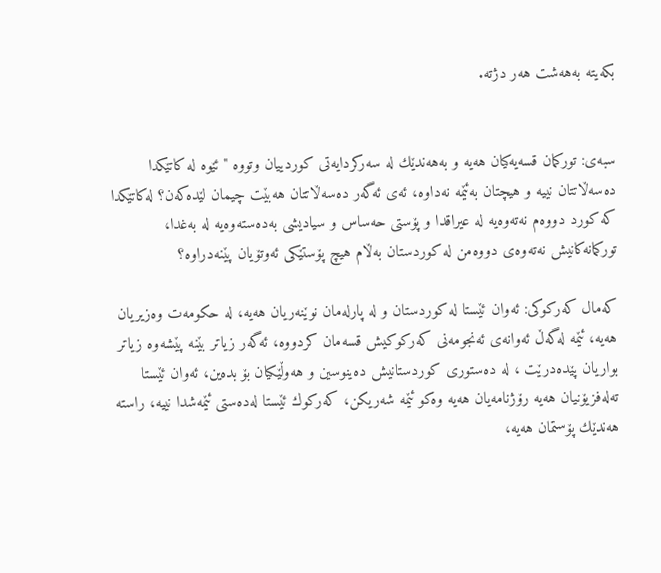بكه‌یته‌ به‌هه‌شت هه‌ر دژته‌.


سبه‌ی‌: توركمان قسه‌یه‌كیان هه‌یه‌ و به‌هه‌ندێك له‌ سه‌ركردایه‌تی‌ كوردییان وتووه‌ "ئێوه‌ له‌ كاتێكدا ده‌سه‌ڵاتتان نییه‌ و هیچتان به‌ئێمه‌ نه‌داوه‌، ئه‌ی‌ ئه‌گه‌ر ده‌سه‌ڵاتتان هه‌بێت چیمان لێده‌كه‌ن؟ له‌كاتێكدا كه‌ كورد دووه‌م نه‌ته‌وه‌یه‌ له‌ عیراقدا و پۆستی‌ حه‌ساس و سیادیشی‌ به‌ده‌سته‌وه‌یه‌ له‌ به‌غدا، توركمانه‌كانیش نه‌ته‌وه‌ی‌ دووه‌من له‌ كوردستان به‌ڵام هیچ پۆستێكی‌ ئه‌وتۆیان پێنه‌دراوه‌؟

كه‌مال كه‌ركوكی‌: ئه‌وان ئێستا له‌ كوردستان و له‌ پارله‌مان نوێنه‌ریان هه‌یه‌، له‌ حكومه‌ت وه‌زیریان هه‌یه‌، ئێمه‌ له‌گه‌ڵ ئه‌وانه‌ی‌ ئه‌نجومه‌نی‌ كه‌ركوكیش قسه‌مان كردووه‌، ئه‌گه‌ر زیاتر بێنه‌ پێشه‌وه‌ زیاتر بواریان پێده‌درێت ، له‌ ده‌ستوری‌ كوردستانیش ده‌ینوسین و هه‌وڵێكیان بۆ بده‌ین، ئه‌وان ئێستا ته‌له‌فزیۆنیان هه‌یه‌ رۆژنامه‌یان هه‌یه‌ وه‌كو ئێمه‌ شه‌ریكن، كه‌ركوك ئێستا له‌ده‌ستی‌ ئێمه‌شدا نییه‌، راسته‌ هه‌ندێك پۆستمان هه‌یه‌،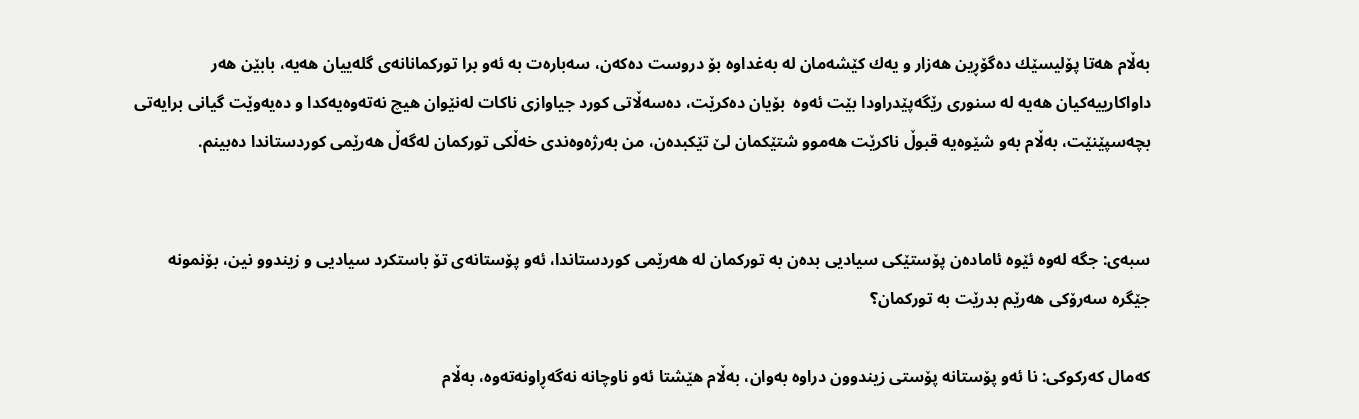به‌ڵام هه‌تا پۆلیسێك ده‌گۆڕین هه‌زار و یه‌ك كێشه‌مان له‌ به‌غداوه‌ بۆ دروست ده‌كه‌ن، سه‌باره‌ت به‌ ئه‌و برا توركمانانه‌ی‌ گله‌ییان هه‌یه‌، بابێن هه‌ر داواكارییه‌كیان هه‌یه‌ له‌ سنوری‌ رێگه‌پێدراودا بێت ئه‌وه‌  بۆیان ده‌كرێت، ده‌سه‌ڵاتی‌ كورد جیاوازی‌ ناكات له‌نێوان هیچ نه‌ته‌وه‌یه‌كدا و ده‌یه‌وێت گیانی‌ برایه‌تی‌ بچه‌سپێنێت، به‌ڵام به‌و شێوه‌یه‌ قبوڵ ناكرێت هه‌موو شتێكمان لێ تێكبده‌ن، من به‌رژه‌وه‌ندی‌ خه‌ڵكی‌ توركمان له‌گه‌ڵ هه‌رێمی‌ كوردستاندا ده‌بینم.


سبه‌ی‌: جگه‌ له‌وه‌ ئێوه‌ ئاماده‌ن پۆستێكی‌ سیادیی‌ بده‌ن به‌ توركمان له‌ هه‌رێمی‌ كوردستاندا، ئه‌و پۆستانه‌ی‌ تۆ باستكرد سیادیی‌ و زیندوو نین، بۆنمونه‌ جێگره‌ سه‌رۆكی‌ هه‌رێم بدرێت به‌ توركمان؟

كه‌مال كه‌ركوكی‌: نا ئه‌و پۆستانه‌ پۆستی‌ زیندوون دراوه‌ به‌وان، به‌ڵام هێشتا ئه‌و ناوچانه‌ نه‌گه‌ڕاونه‌ته‌وه‌، به‌ڵام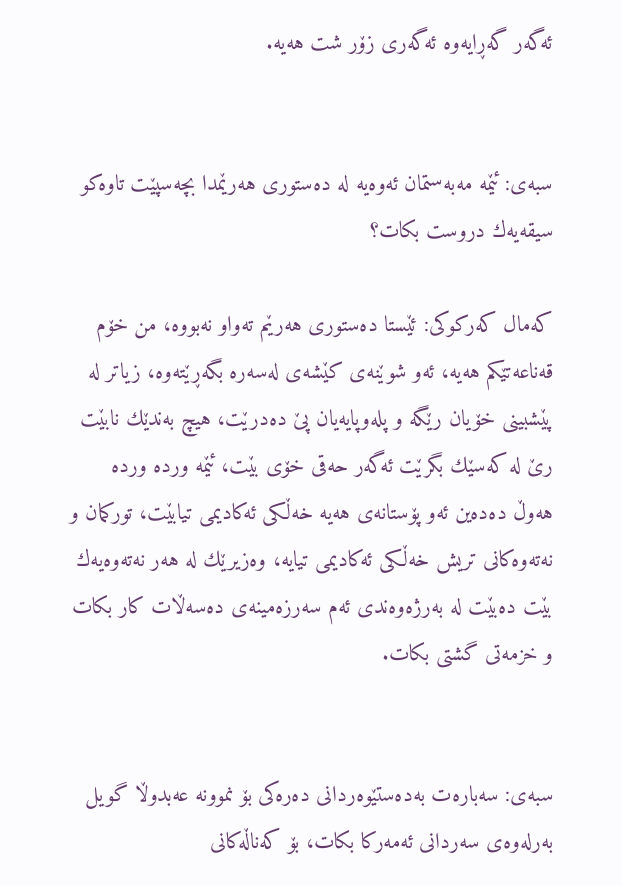ئه‌گه‌ر گه‌ڕایه‌وه‌ ئه‌گه‌ری‌ زۆر شت هه‌یه‌.


سبه‌ی‌: ئێمه‌ مه‌به‌ستمان ئه‌وه‌یه‌ له‌ ده‌ستوری‌ هه‌رێمدا بچه‌سپێت تاوه‌كو سیقه‌یه‌ك دروست بكات؟

كه‌مال كه‌ركوكی‌: ئێستا ده‌ستوری‌ هه‌رێم ته‌واو نه‌بووه‌، من خۆم قه‌ناعه‌تێكم هه‌یه‌، ئه‌و شوێنه‌ی‌ كێشه‌ی‌ له‌سه‌ره‌ بگه‌ڕێته‌وه‌، زیاتر له‌ پێشبینی‌ خۆیان رێگه‌ و پله‌وپایه‌یان پێ ده‌درێت، هیچ به‌ندێك نابێت رێ له‌ كه‌سێك بگرێت ئه‌گه‌ر حه‌قی‌ خۆی‌ بێت، ئێمه‌ ورده‌ ورده‌ هه‌وڵ ده‌ده‌ین ئه‌و پۆستانه‌ی‌ هه‌یه‌ خه‌ڵكی‌ ئه‌كادیمی‌ تیابێت، توركمان و نه‌ته‌وه‌كانی‌ تریش خه‌ڵكی‌ ئه‌كادیمی‌ تیایه‌، وه‌زیرێك له‌ هه‌ر نه‌ته‌وه‌یه‌ك بێت ده‌بێت له‌ به‌رژه‌وه‌ندی‌ ئه‌م سه‌رزه‌مینه‌ی‌ ده‌سه‌ڵات كار بكات و خزمه‌تی‌ گشتی‌ بكات.


سبه‌ی‌: سه‌باره‌ت به‌ده‌ستێوه‌ردانی‌ ده‌ره‌كی‌ بۆ نموونه‌ عه‌بدوڵا گویل به‌رله‌وه‌ی‌ سه‌ردانی‌ ئه‌مه‌ركا بكات، بۆ كه‌ناڵه‌كانی‌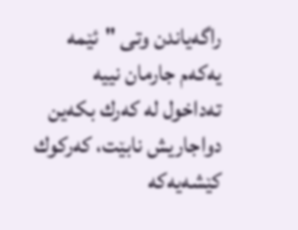راگه‌یاندن وتی‌ "ئێمه‌ یه‌كه‌م جارمان نییه‌ ته‌داخول له‌ كه‌رك بكه‌ین دواجاریش نابێت، كه‌ركوك كێشه‌یه‌كه‌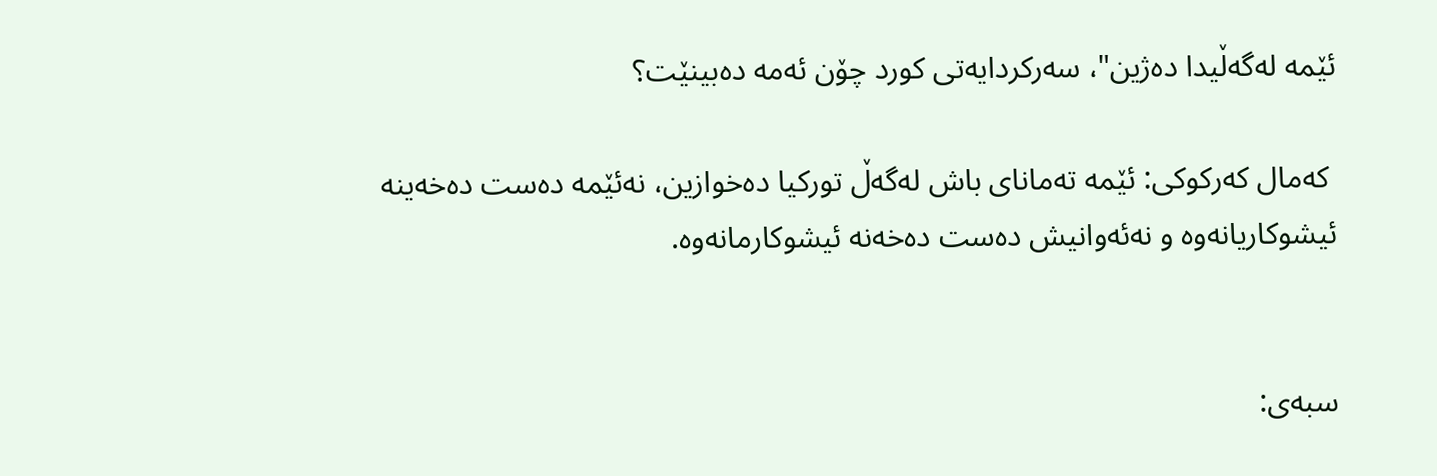ئێمه‌ له‌گه‌ڵیدا ده‌ژین"، سه‌ركردایه‌تی‌ كورد چۆن ئه‌مه‌ ده‌بینێت؟

 كه‌مال كه‌ركوكی‌: ئێمه‌ ته‌مانای‌ باش له‌گه‌ڵ توركیا ده‌خوازین، نه‌ئێمه‌ ده‌ست ده‌خه‌ینه‌ ئیشوكاریانه‌وه‌ و نه‌ئه‌وانیش ده‌ست ده‌خه‌نه‌ ئیشوكارمانه‌وه‌.


سبه‌ی‌: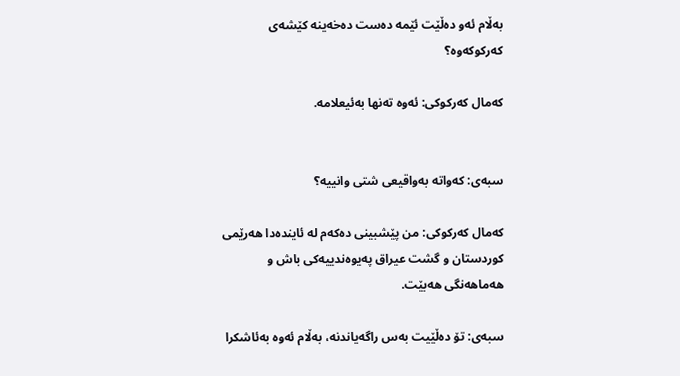به‌ڵام ئه‌و ده‌ڵێت ئێمه‌ ده‌ست ده‌خه‌ینه‌ كێشه‌ی‌ كه‌ركوكه‌وه‌؟

كه‌مال كه‌ركوكی‌: ئه‌وه‌ ته‌نها به‌ئیعلامه‌.


سبه‌ی‌: كه‌واته‌ به‌واقیعی‌ شتی‌ وانییه‌؟

كه‌مال كه‌ركوكی‌: من پێشبینی‌ ده‌كه‌م له‌ ئاینده‌دا هه‌رێمی‌ كوردستان و گشت عیراق په‌یوه‌ندییه‌كی‌ باش و هه‌ماهه‌نگی‌ هه‌بێت.

سبه‌ی‌: تۆ ده‌ڵێیت به‌س راگه‌یاندنه‌، به‌ڵام ئه‌وه‌ به‌ئاشكرا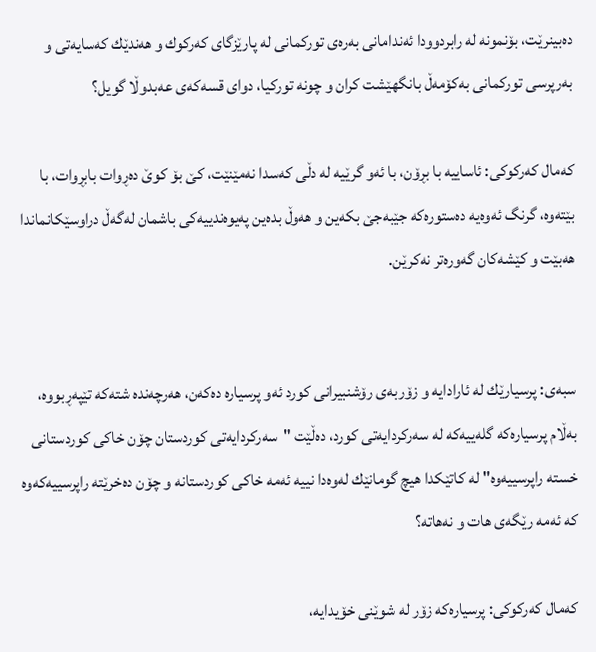ده‌بینرێت، بۆنمونه‌ له‌ رابردوودا ئه‌ندامانی‌ به‌ره‌ی‌ توركمانی‌ له‌ پارێزگای‌ كه‌ركوك و هه‌ندێك كه‌سایه‌تی‌ و به‌رپرسی‌ توركمانی‌ به‌كۆمه‌ڵ بانگهێشت كران و چونه‌ توركیا، دوای‌ قسه‌كه‌ی‌ عه‌بدوڵا گویل؟

كه‌مال كه‌ركوكی‌: ئاساییه‌ با بڕۆن، با ئه‌و گرێیه‌ له‌ دڵی‌ كه‌سدا نه‌مێنێت، كێ‌ بۆ كوێ‌ ده‌ڕوات بابڕوات، با بێته‌وه‌، گرنگ ئه‌وه‌یه‌ ده‌ستوره‌كه‌ جێبه‌جێ‌ بكه‌ین و هه‌وڵ بده‌ین په‌یوه‌ندییه‌كی‌ باشمان له‌گه‌ڵ دراوسێكانماندا هه‌بێت و كێشه‌كان گه‌وره‌تر نه‌كرێن.


سبه‌ی‌: پرسیارێك له‌ ئارادایه‌ و زۆربه‌ی‌ رۆشنبیرانی‌ كورد ئه‌و پرسیاره‌ ده‌كه‌ن، هه‌رچه‌نده‌ شته‌كه‌ تێپه‌ڕبووه‌، به‌ڵام پرسیاره‌كه‌ گله‌ییه‌كه‌ له‌ سه‌ركردایه‌تی‌ كورد، ده‌ڵێت "سه‌ركردایه‌تی‌ كوردستان چۆن خاكی‌ كوردستانی‌ خسته‌ راپرسییه‌وه‌" له‌ كاتێكدا هیچ گومانێك له‌وه‌دا نییه‌ ئه‌مه‌ خاكی‌ كوردستانه‌ و چۆن ده‌خرێته‌ راپرسییه‌كه‌وه‌ كه‌ ئه‌مه‌ رێگه‌ی‌ هات و نه‌هاته‌؟

كه‌مال كه‌ركوكی‌: پرسیاره‌كه‌ زۆر له‌ شوێنی‌ خۆیدایه‌،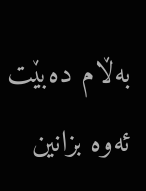به‌ڵام ده‌بێت ئه‌وه‌ بزانین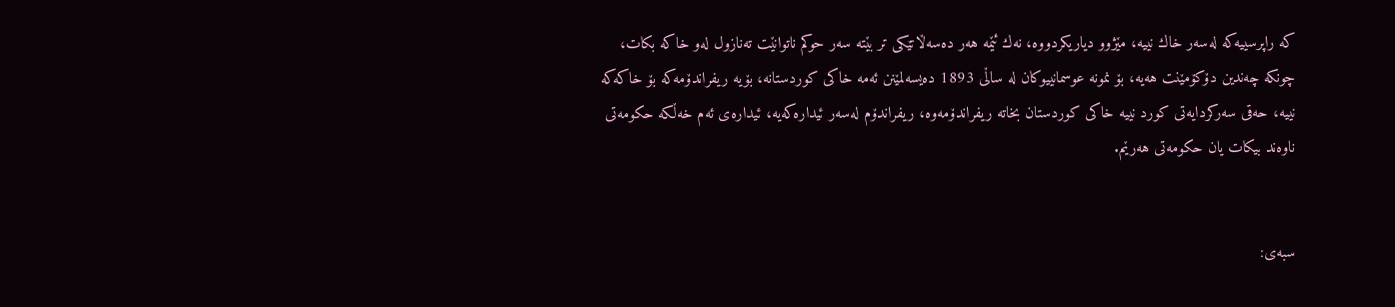كه‌ راپرسییه‌كه‌ له‌سه‌ر خاك نییه‌، مێژوو دیاریكردووه‌، نه‌ك ئێمه‌ هه‌ر ده‌سه‌ڵاتێكی‌ تر بێته‌ سه‌ر حوكم ناتوانێت ته‌نازول له‌و خاكه‌ بكات، چونكه‌ چه‌ندین دۆكۆمێنت هه‌یه‌، بۆ نمونه‌ عوسمانییوكان له‌ ساڵی‌ 1893 ده‌یسه‌لمێنن ئه‌مه‌ خاكی‌ كوردستانه‌، بۆیه‌ ریفراندۆمه‌كه‌ بۆ خاكه‌كه‌ نییه‌، حه‌قی‌ سه‌ركردایه‌تی‌ كورد نییه‌ خاكی‌ كوردستان بخاته‌ ریفراندۆمه‌وه‌، ریفراندۆم له‌سه‌ر ئیداره‌كه‌یه‌، ئیداره‌ی‌ ئه‌م خه‌ڵكه‌ حكومه‌تی‌ ناوه‌ند بیكات یان حكومه‌تی‌ هه‌رێم.


سبه‌ی‌: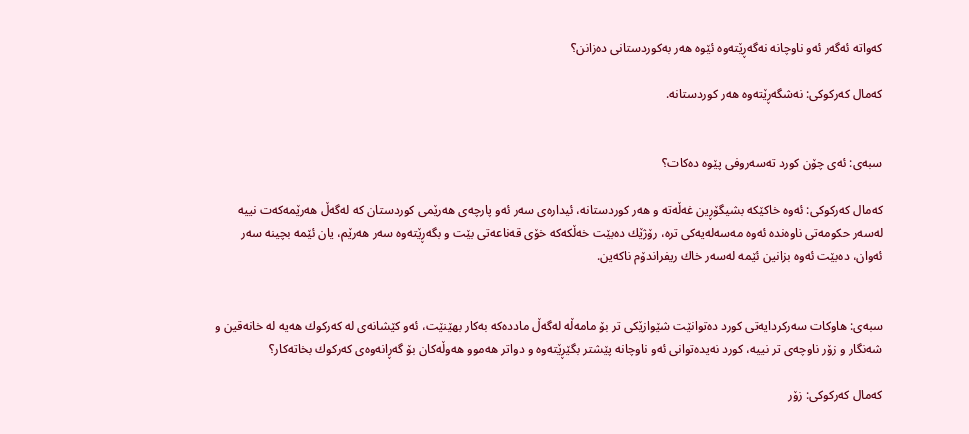كه‌واته‌ ئه‌گه‌ر ئه‌و ناوچانه‌ نه‌گه‌ڕێته‌وه‌ ئێوه‌ هه‌ر به‌كوردستانی‌ ده‌زانن؟

كه‌مال كه‌ركوكی‌: نه‌شگه‌ڕێته‌وه‌ هه‌ر كوردستانه‌.


سبه‌ی‌: ئه‌ی‌ چۆن كورد ته‌سه‌روفی‌ پێوه‌ ده‌كات؟

كه‌مال كه‌ركوكی‌: ئه‌وه‌ خاكێكه‌ بشیگۆڕین غه‌ڵه‌ته‌ و هه‌ر كوردستانه‌، ئیداره‌ی‌ سه‌ر ئه‌و پارچه‌ی‌ هه‌رێمی‌ كوردستان كه‌ له‌گه‌ڵ هه‌رێمه‌كه‌ت نییه‌ له‌سه‌ر حكومه‌تی‌ ناوه‌نده‌ ئه‌وه‌ مه‌سه‌له‌یه‌كی‌ تره‌، رۆژێك ده‌بێت خه‌ڵكه‌كه‌ خۆی‌ قه‌ناعه‌تی‌ بێت و بگه‌ڕێته‌وه‌ سه‌ر هه‌رێم، یان ئێمه‌ بچینه‌ سه‌ر ئه‌وان، ده‌بێت ئه‌وه‌ بزانین ئێمه‌ له‌سه‌ر خاك ریفراندۆم ناكه‌ین.


سبه‌ی‌: هاوكات سه‌ركردایه‌تی‌ كورد ده‌توانێت شێوازێكی‌ تر بۆ مامه‌ڵه‌ له‌گه‌ڵ مادده‌كه‌ به‌كار بهێنێت، ئه‌و كێشانه‌ی‌ له‌ كه‌ركوك هه‌یه‌ له‌ خانه‌قین و شه‌نگار و زۆر ناوچه‌ی‌ تر نییه‌، كورد نه‌یده‌توانی‌ ئه‌و ناوچانه‌ پێشتر بگێڕێته‌وه‌ و دواتر هه‌موو هه‌وڵه‌كان بۆ گه‌ڕانه‌وه‌ی‌ كه‌ركوك بخاته‌كار؟

كه‌مال كه‌ركوكی‌: زۆر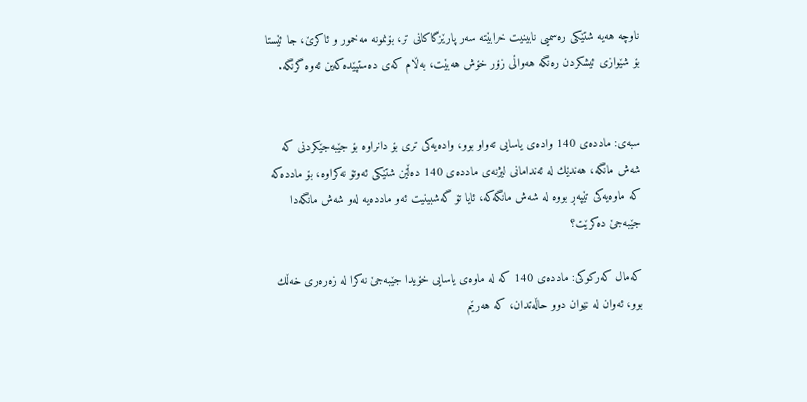ناوچه‌ هه‌یه‌ شتێكی‌ ره‌سمیی‌ نابینیت خرابێته‌ سه‌ر پارێزگاكانی‌ تر، بۆنمونه‌ مه‌خمور و ئاكرێ‌، جا ئێستا بۆ شێوازی‌ ئیشكردن ره‌نگه‌ هه‌واڵی‌ زۆر خۆش هه‌بێت، به‌ڵام كه‌ی‌ ده‌ستپێده‌كه‌ین ئه‌وه‌ گرنگه‌.


سبه‌ی‌: مادده‌ی‌ 140 واده‌ی‌ یاسایی‌ ته‌واو بوو، واده‌یه‌كی‌ تری‌ بۆ دانراوه‌ بۆ جێبه‌جێكردنی‌ كه‌ شه‌ش مانگه‌، هه‌ندێك له‌ ئه‌ندامانی‌ لیژنه‌ی‌ مادده‌ی‌ 140 ده‌ڵێن شتێكی‌ ئه‌وتۆ نه‌كراوه‌، بۆ مادده‌كه‌ كه‌ ماوه‌یه‌كی‌ تێپه‌ڕ بووه‌ له‌ شه‌ش مانگه‌كه‌، ئایا تۆ گه‌شبینیت ئه‌و مادده‌یه‌ له‌و شه‌ش مانگه‌دا جێبه‌جێ‌ ده‌كرێت؟

كه‌مال كه‌ركوكی‌: مادده‌ی‌ 140 كه‌ له‌ ماوه‌ی‌ یاسایی‌ خۆیدا جێبه‌جێ نه‌كرا له‌ زه‌ره‌ری‌ خه‌ڵك بوو، ئه‌وان له‌ نێوان دوو حاڵه‌تدان، كه‌ هه‌رێم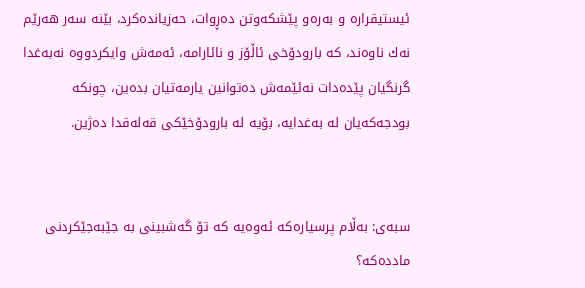ئیستیقراره‌ و به‌ره‌و پێشكه‌وتن ده‌ڕوات، حه‌زیانده‌كرد، بێنه‌ سه‌ر هه‌رێم نه‌ك ناوه‌ند، كه‌ بارودۆخی‌ ئاڵۆز و نائارامه‌، ئه‌مه‌ش وایكردووه‌ نه‌به‌غدا گرنگیان پێده‌دات نه‌ئێمه‌ش ده‌توانین یارمه‌تیان بده‌ین، چونكه‌ بودجه‌كه‌یان له‌ به‌غدایه‌، بۆیه‌ له‌ بارودۆخێكی‌ قه‌له‌قدا ده‌ژین.


سبه‌ی‌: به‌ڵام پرسیاره‌كه‌ ئه‌وه‌یه‌ كه‌ تۆ گه‌شبینی‌ به‌ جێبه‌جێكردنی‌ مادده‌كه‌؟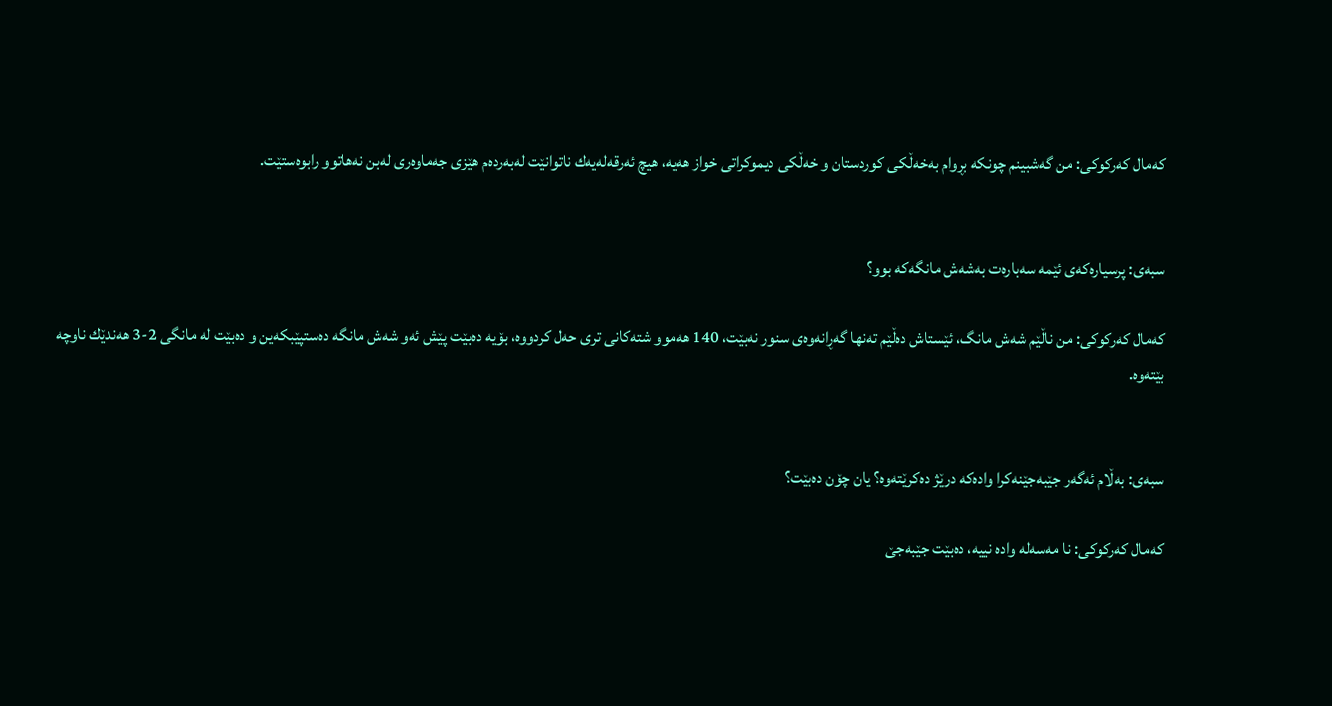كه‌مال كه‌ركوكی‌: من گه‌شبینم چونكه‌ بڕوام به‌خه‌ڵكی‌ كوردستان و خه‌ڵكی‌ دیموكراتی‌ خواز هه‌یه‌، هیچ ئه‌رقه‌له‌یه‌ك ناتوانێت له‌به‌رده‌م هێزی‌ جه‌ماوه‌ری‌ له‌بن نه‌هاتوو رابوه‌ستێت.


سبه‌ی‌: پرسیاره‌كه‌ی‌ ئێمه‌ سه‌باره‌ت به‌شه‌ش مانگه‌كه‌ بوو؟

كه‌مال كه‌ركوكی‌: من ناڵێم شه‌ش مانگ، ئێستاش ده‌ڵێم ته‌نها گه‌ڕانه‌وه‌ی‌ سنور نه‌بێت، 140 هه‌موو شته‌كانی‌ تری‌ حه‌ل كردووه‌، بۆیه‌ ده‌بێت پێش ئه‌و شه‌ش مانگه‌ ده‌ستپێبكه‌ین و ده‌بێت له‌ مانگی‌ 2-3 هه‌ندێك ناوچه‌ بێته‌وه‌.


سبه‌ی‌: به‌ڵام ئه‌گه‌ر جێبه‌جێنه‌كرا واده‌كه‌ درێژ ده‌كرێته‌وه‌؟ یان چۆن ده‌بێت؟

كه‌مال كه‌ركوكی‌: نا مه‌سه‌له‌ واده‌ نییه‌، ده‌بێت جێبه‌جێ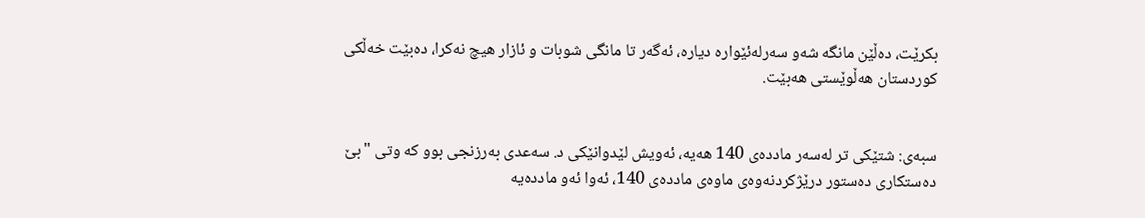بكرێت، ده‌ڵێن مانگه‌ شه‌و سه‌رله‌ئێواره‌ دیاره‌، ئه‌گه‌ر تا مانگی‌ شوبات و ئازار هیچ نه‌كرا، ده‌بێت خه‌ڵكی‌ كوردستان هه‌ڵوێستی‌ هه‌بێت.


سبه‌ی‌: شتێكی‌ تر له‌سه‌ر مادده‌ی‌ 140 هه‌یه‌، ئه‌ویش لێدوانێكی‌ د. سه‌عدی‌ به‌رزنجی‌ بوو كه‌ وتی‌ "بێ ده‌ستكاری‌ ده‌ستور درێژكردنه‌وه‌ی‌ ماوه‌ی‌ مادده‌ی‌ 140، ئه‌وا ئه‌و مادده‌یه‌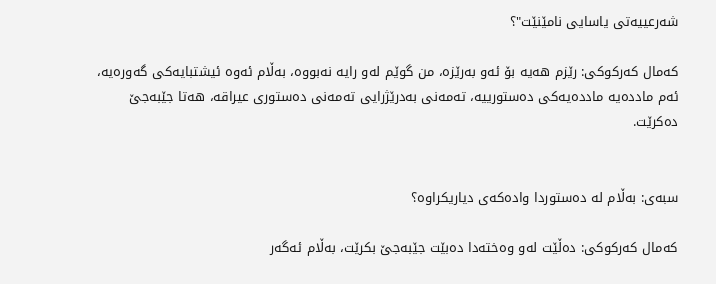شه‌رعییه‌تی‌ یاسایی‌ نامێنێت"؟

كه‌مال كه‌ركوكی‌: رێزم هه‌یه‌ بۆ ئه‌و به‌رێزه‌، من گوێم له‌و رایه‌ نه‌بووه‌، به‌ڵام ئه‌وه‌ ئیشتبایه‌كی‌ گه‌وره‌یه‌، ئه‌م مادده‌یه‌ مادده‌یه‌كی‌ ده‌ستورییه‌، ته‌مه‌نی‌ به‌درێژرایی‌ ته‌مه‌نی‌ ده‌ستوری‌ عیراقه‌، هه‌تا جێبه‌جێ‌ ده‌كرێت.


سبه‌ی‌: به‌ڵام له‌ ده‌ستوردا واده‌كه‌ی‌ دیاریكراوه‌؟

كه‌مال كه‌ركوكی‌: ده‌ڵێت له‌و وه‌خته‌دا ده‌بێت جێبه‌جێ‌ بكرێت، به‌ڵام ئه‌گه‌ر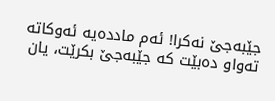جێبه‌جێ‌ نه‌كرا! ئه‌م مادده‌یه‌ ئه‌وكاته‌ ته‌واو ده‌بێت كه‌ جێبه‌جێ‌ بكرێت، یان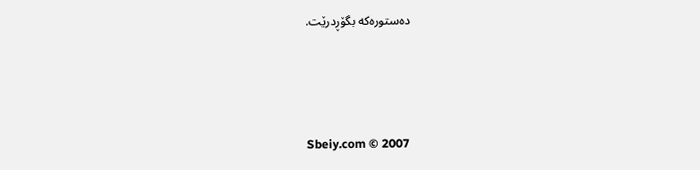ده‌ستوره‌كه‌ بگۆڕدرێت.



Sbeiy.com © 2007